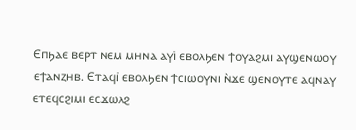Ⲉⲡϧⲁⲉ ⲃⲉⲣⲧ ⲛⲉⲙ ⲙⲏⲛⲁ ⲁⲩⲓ̇ ⲉⲃⲟⲗϧⲉⲛ ϯⲟⲩⲁϩⲙⲓ ⲁⲩϣⲉⲛⲱⲟⲩ ⲉϯⲁⲛⲍⲏⲃ. Ⲉⲧⲁϥⲓ̇ ⲉⲃⲟⲗϧⲉⲛ ϯⲥⲓⲱⲟⲩⲛⲓ ⲛ̀ϫⲉ ϣⲉⲛⲟⲩⲧⲉ ⲁϥⲛⲁⲩ ⲉⲧⲉϥⲥϩⲓⲙⲓ ⲉⲥϫⲱⲗϩ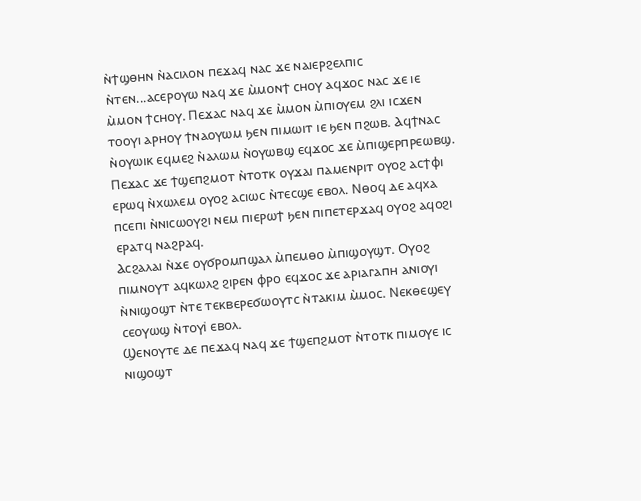ⲛ̀ϯϣⲑⲏⲛ ⲛ̀ⲁⲥⲓⲗⲟⲛ ⲡⲉϫⲁϥ ⲛⲁⲥ ϫⲉ ⲛⲁⲓⲉⲣϩⲉⲗⲡⲓⲥ ⲛ̀ⲧⲉⲛ...ⲁⲥⲉⲣⲟⲩⲱ ⲛⲁϥ ϫⲉ ⲙ̀ⲙⲟⲛϯ ⲥⲏⲟⲩ ⲁϥϫⲟⲥ ⲛⲁⲥ ϫⲉ ⲓⲉ ⲙ̀ⲙⲟⲛ ϯⲥⲏⲟⲩ. Ⲡⲉϫⲁⲥ ⲛⲁϥ ϫⲉ ⲙ̀ⲙⲟⲛ ⲙ̀ⲡⲓⲟⲩⲉⲙ ϩⲗⲓ ⲓⲥϫⲉⲛ ⲧⲟⲟⲩⲓ ⲁⲣⲏⲟⲩ ϯⲛⲁⲟⲩⲱⲙ ϧⲉⲛ ⲡⲓⲙⲱⲓⲧ ⲓⲉ ϧⲉⲛ ⲡϩⲱⲃ. Ⲁϥϯⲛⲁⲥ ⲛ̀ⲟⲩⲱⲓⲕ ⲉϥⲙⲉϩ ⲛ̀ⲁⲗⲱⲙ ⲛ̀ⲟⲩⲱⲃϣ ⲉϥϫⲟⲥ ϫⲉ ⲙ̀ⲡⲓϣⲉⲣⲡⲣⲉⲱⲃϣ. Ⲡⲉϫⲁⲥ ϫⲉ ϯϣⲉⲡϩⲙⲟⲧ ⲛ̀ⲧⲟⲧⲕ ⲟⲩϫⲁⲓ ⲡⲁⲙⲉⲛⲣⲓⲧ ⲟⲩⲟϩ ⲁⲥϯⲫⲓ ⲉⲣⲱϥ ⲛ̀ⲭⲱⲗⲉⲙ ⲟⲩⲟϩ ⲁⲥⲓⲱⲥ ⲛ̀ⲧⲉⲥϣⲉ ⲉⲃⲟⲗ. Ⲛⲑⲟϥ ⲇⲉ ⲁϥⲭⲁ ⲡⲥⲉⲡⲓ ⲛ̀ⲛⲓⲥⲱⲟⲩϩⲓ ⲛⲉⲙ ⲡⲓⲉⲣⲱϯ ϧⲉⲛ ⲡⲓⲡⲉⲧⲉⲣϫⲁϥ ⲟⲩⲟϩ ⲁϥⲟϩⲓ ⲉⲣⲁⲧϥ ⲛⲁϩⲣⲁϥ.
Ⲁⲥϩⲁⲗⲁⲓ ⲛ̀ϫⲉ ⲟⲩϭⲣⲟⲙⲡϣⲁⲗ ⲙ̀ⲡⲉⲙⲑⲟ ⲙ̀ⲡⲓϣⲟⲩϣⲧ. Ⲟⲩⲟϩ ⲡⲓⲙⲛⲟⲩⲧ ⲁϥⲕⲱⲗϩ ϩⲓⲣⲉⲛ ⲫⲣⲟ ⲉϥϫⲟⲥ ϫⲉ ⲁⲣⲓⲁⲅⲁⲡⲏ ⲁⲛⲓⲟⲩⲓ ⲛ̀ⲛⲓϣⲟϣⲧ ⲛ̀ⲧⲉ ⲧⲉⲕⲃⲉⲣⲉϭⲱⲟⲩⲧⲥ ⲛ̀ⲧⲁⲕⲓⲙ ⲙ̀ⲙⲟⲥ. Ⲛⲉⲕⲑⲉϣⲉⲩ ⲥⲉⲟⲩⲱϣ ⲛ̀ⲧⲟⲩⲓ̇ ⲉⲃⲟⲗ.
Ϣⲉⲛⲟⲩⲧⲉ ⲇⲉ ⲡⲉϫⲁϥ ⲛⲁϥ ϫⲉ ϯϣⲉⲡϩⲙⲟⲧ ⲛ̀ⲧⲟⲧⲕ ⲡⲓⲙⲟⲩⲉ ⲓⲥ ⲛⲓϣⲟϣⲧ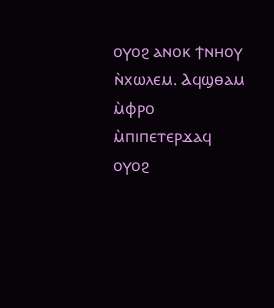ⲟⲩⲟϩ ⲁⲛⲟⲕ ϯⲛⲏⲟⲩ ⲛ̀ⲭⲱⲗⲉⲙ. Ⲁϥϣⲑⲁⲙ ⲙ̀ⲫⲣⲟ ⲙ̀ⲡⲓⲡⲉⲧⲉⲣϫⲁϥ ⲟⲩⲟϩ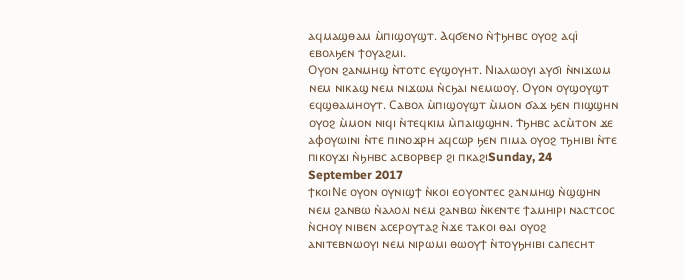ⲁϥⲙⲁϣⲑⲁⲙ ⲙ̀ⲡⲓϣⲟⲩϣⲧ. Ⲁϥϭⲉⲛⲟ ⲛ̀ϯϧⲏⲃⲥ ⲟⲩⲟϩ ⲁϥⲓ̇ ⲉⲃⲟⲗϧⲉⲛ ϯⲟⲩⲁϩⲙⲓ.
Ⲟⲩⲟⲛ ϩⲁⲛⲙⲏϣ ⲛ̀ⲧⲟⲧⲥ ⲉⲩϣⲟⲩⲏⲧ. Ⲛⲓⲁⲗⲱⲟⲩⲓ ⲁⲩϭⲓ ⲛ̀ⲛⲓϫⲱⲙ ⲛⲉⲙ ⲛⲓⲕⲁϣ ⲛⲉⲙ ⲛⲓϫⲱⲙ ⲛ̀ⲥϧⲁⲓ ⲛⲉⲙⲱⲟⲩ. Ⲟⲩⲟⲛ ⲟⲩϣⲟⲩϣⲧ ⲉϥϣⲑⲁⲙⲏⲟⲩⲧ. Ⲥⲁⲃⲟⲗ ⲙ̀ⲡⲓϣⲟⲩϣⲧ ⲙ̀ⲙⲟⲛ ϭⲁϫ ϧⲉⲛ ⲡⲓϣϣⲏⲛ ⲟⲩⲟϩ ⲙ̀ⲙⲟⲛ ⲛⲓϥⲓ ⲛ̀ⲧⲉϥⲕⲓⲙ ⲙ̀ⲡⲁⲓϣϣⲏⲛ. Ϯϧⲏⲃⲥ ⲁⲥⲙ̀ⲧⲟⲛ ϫⲉ ⲁⲫⲟⲩⲱⲓⲛⲓ ⲛ̀ⲧⲉ ⲡⲓⲛⲟϫⲣⲏ ⲁϥⲥⲱⲣ ϧⲉⲛ ⲡⲓⲙⲁ ⲟⲩⲟϩ ⲧϧⲏⲓⲃⲓ ⲛ̀ⲧⲉ ⲡⲓⲕⲟⲩϫⲓ ⲛ̀ϧⲏⲃⲥ ⲁⲥⲃⲟⲣⲃⲉⲣ ϩⲓ ⲡⲕⲁϩⲓSunday, 24 September 2017
ϯⲕⲟⲓⲚⲉ ⲟⲩⲟⲛ ⲟⲩⲛⲓϣϯ ⲛ̀ⲕⲟⲓ ⲉⲟⲩⲟⲛⲧⲉⲥ ϩⲁⲛⲙⲏϣ ⲛ̀ϣϣⲏⲛ ⲛⲉⲙ ϩⲁⲛⲃⲱ ⲛ̀ⲁⲗⲟⲗⲓ ⲛⲉⲙ ϩⲁⲛⲃⲱ ⲛ̀ⲕⲉⲛⲧⲉ ϯⲁⲙⲏⲓⲣⲓ ⲛⲁⲥⲧⲥⲟⲥ ⲛ̀ⲥⲏⲟⲩ ⲛⲓⲃⲉⲛ ⲁⲥⲉⲣⲟⲩⲧⲁϩ ⲛ̀ϫⲉ ⲧⲁⲕⲟⲓ ⲑⲁⲓ ⲟⲩⲟϩ ⲁⲛⲓⲧⲉⲃⲛⲱⲟⲩⲓ ⲛⲉⲙ ⲛⲓⲣⲱⲙⲓ ⲑⲱⲟⲩϯ ⲛ̀ⲧⲟⲩϧⲏⲓⲃⲓ ⲥⲁⲡⲉⲥⲏⲧ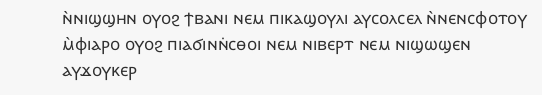ⲛ̀ⲛⲓϣϣⲏⲛ ⲟⲩⲟϩ ϯⲃⲁⲛⲓ ⲛⲉⲙ ⲡⲓⲕⲁϣⲟⲩⲗⲓ ⲁⲩⲥⲟⲗⲥⲉⲗ ⲛ̀ⲛⲉⲛⲥⲫⲟⲧⲟⲩ ⲙ̀ⲫⲓⲁⲣⲟ ⲟⲩⲟϩ ⲡⲓⲁϭⲓⲛⲛ̇ⲥⲑⲟⲓ ⲛⲉⲙ ⲛⲓⲃⲉⲣⲧ ⲛⲉⲙ ⲛⲓϣⲱϣⲉⲛ ⲁⲩϫⲟⲩⲕⲉⲣ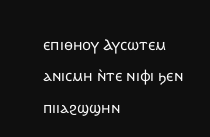ⲉⲡⲓⲑⲏⲟⲩ Ⲁⲩⲥⲱⲧⲉⲙ ⲁⲛⲓⲥⲙⲏ ⲛ̀ⲧⲉ ⲛⲓⲫⲓ ϧⲉⲛ ⲡⲓⲓⲁϩϣϣⲏⲛ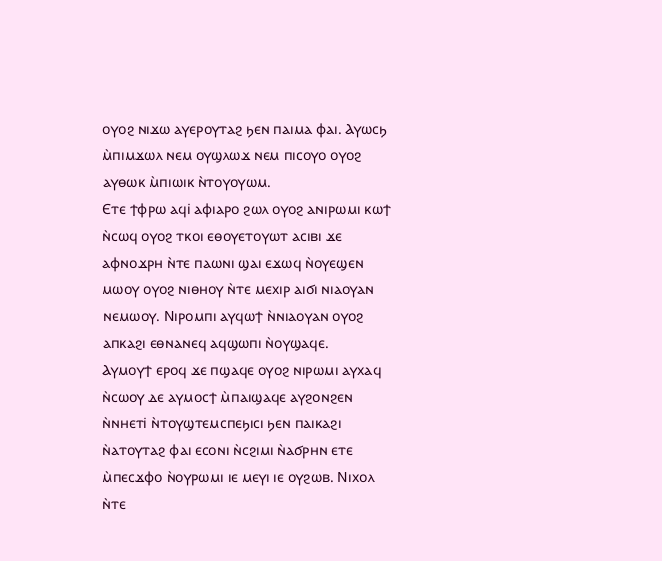ⲟⲩⲟϩ ⲛⲓϫⲱ ⲁⲩⲉⲣⲟⲩⲧⲁϩ ϧⲉⲛ ⲡⲁⲓⲙⲁ ⲫⲁⲓ. Ⲁⲩⲱⲥϧ ⲙ̀ⲡⲓⲙϫⲱⲗ ⲛⲉⲙ ⲟⲩϣⲗⲱϫ ⲛⲉⲙ ⲡⲓⲥⲟⲩⲟ ⲟⲩⲟϩ ⲁⲩⲑⲱⲕ ⲙ̀ⲡⲓⲱⲓⲕ ⲛ̀ⲧⲟⲩⲟⲩⲱⲙ.
Ⲉⲧⲉ ϯⲫⲣⲱ ⲁϥⲓ̇ ⲁⲫⲓⲁⲣⲟ ϩⲱⲗ ⲟⲩⲟϩ ⲁⲛⲓⲣⲱⲙⲓ ⲕⲱϯ ⲛ̀ⲥⲱϥ ⲟⲩⲟϩ ⲧⲕⲟⲓ ⲉⲑⲟⲩⲉⲧⲟⲩⲱⲧ ⲁⲥⲓⲃⲓ ϫⲉ ⲁⲫⲛⲟϫⲣⲏ ⲛ̀ⲧⲉ ⲡⲁⲱⲛⲓ ϣⲁⲓ ⲉϫⲱϥ ⲛ̀ⲟⲩⲉϣⲉⲛ ⲙⲱⲟⲩ ⲟⲩⲟϩ ⲛⲓⲑⲏⲟⲩ ⲛ̀ⲧⲉ ⲙⲉⲭⲓⲣ ⲁⲓϭⲓ ⲛⲓⲁⲟⲩⲁⲛ ⲛⲉⲙⲱⲟⲩ. Ⲛⲓⲣⲟⲙⲡⲓ ⲁⲩϥⲱϯ ⲛ̀ⲛⲓⲁⲟⲩⲁⲛ ⲟⲩⲟϩ ⲁⲡⲕⲁϩⲓ ⲉⲑⲛⲁⲛⲉϥ ⲁϥϣⲱⲡⲓ ⲛ̀ⲟⲩϣⲁϥⲉ.
Ⲁⲩⲙⲟⲩϯ ⲉⲣⲟϥ ϫⲉ ⲡϣⲁϥⲉ ⲟⲩⲟϩ ⲛⲓⲣⲱⲙⲓ ⲁⲩⲭⲁϥ ⲛ̀ⲥⲱⲟⲩ ⲇⲉ ⲁⲩⲙⲟⲥϯ ⲙ̀ⲡⲁⲓϣⲁϥⲉ ⲁⲩϩⲟⲛϩⲉⲛ ⲛ̀ⲛⲏⲉⲧⲓ̇ ⲛ̀ⲧⲟⲩϣⲧⲉⲙⲥⲡⲉϧⲓⲥⲓ ϧⲉⲛ ⲡⲁⲓⲕⲁϩⲓ ⲛ̀ⲁⲧⲟⲩⲧⲁϩ ⲫⲁⲓ ⲉⲥⲟⲛⲓ ⲛ̀ⲥϩⲓⲙⲓ ⲛ̀ⲁϭⲣⲏⲛ ⲉⲧⲉ ⲙ̀ⲡⲉⲥϫⲫⲟ ⲛ̀ⲟⲩⲣⲱⲙⲓ ⲓⲉ ⲙⲉⲩⲓ ⲓⲉ ⲟⲩϩⲱⲃ. Ⲛⲓⲭⲟⲗ ⲛ̀ⲧⲉ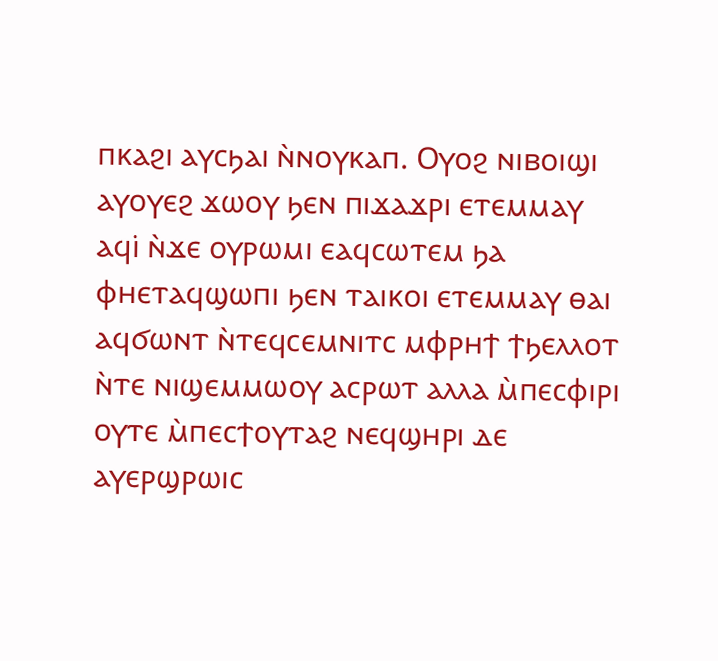ⲡⲕⲁϩⲓ ⲁⲩⲥϧⲁⲓ ⲛ̀ⲛⲟⲩⲕⲁⲡ. Ⲟⲩⲟϩ ⲛⲓⲃⲟⲓϣⲓ ⲁⲩⲟⲩⲉϩ ϫⲱⲟⲩ ϧⲉⲛ ⲡⲓϫⲁϫⲣⲓ ⲉⲧⲉⲙⲙⲁⲩ
ⲁϥⲓ̇ ⲛ̀ϫⲉ ⲟⲩⲣⲱⲙⲓ ⲉⲁϥⲥⲱⲧⲉⲙ ϧⲁ ⲫⲏⲉⲧⲁϥϣⲱⲡⲓ ϧⲉⲛ ⲧⲁⲓⲕⲟⲓ ⲉⲧⲉⲙⲙⲁⲩ ⲑⲁⲓ ⲁϥϭⲱⲛⲧ ⲛ̀ⲧⲉϥⲥⲉⲙⲛⲓⲧⲥ ⲙⲫⲣⲏϯ ϯϧⲉⲗⲗⲟⲧ ⲛ̀ⲧⲉ ⲛⲓϣⲉⲙⲙⲱⲟⲩ ⲁⲥⲣⲱⲧ ⲁⲗⲗⲁ ⲙ̀ⲡⲉⲥⲫⲓⲣⲓ ⲟⲩⲧⲉ ⲙ̀ⲡⲉⲥϯⲟⲩⲧⲁϩ ⲛⲉϥϣⲏⲣⲓ ⲇⲉ ⲁⲩⲉⲣϣⲣⲱⲓⲥ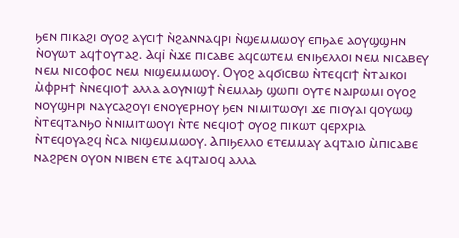ϧⲉⲛ ⲡⲓⲕⲁϩⲓ ⲟⲩⲟϩ ⲁⲩⲥⲓϯ ⲛ̀ϩⲁⲛⲛⲁϥⲣⲓ ⲛ̀ϣⲉⲙⲙⲱⲟⲩ ⲉⲡϧⲁⲉ ⲁⲟⲩϣϣⲏⲛ ⲛ̀ⲟⲩⲱⲧ ⲁϥϯⲟⲩⲧⲁϩ. Ⲁϥⲓ̇ ⲛ̀ϫⲉ ⲡⲓⲥⲁⲃⲉ ⲁϥⲥⲱⲧⲉⲙ ⲉⲛⲓϧⲉⲗⲗⲟⲓ ⲛⲉⲙ ⲛⲓⲥⲁⲃⲉⲩ ⲛⲉⲙ ⲛⲓⲥⲟⲫⲟⲥ ⲛⲉⲙ ⲛⲓϣⲉⲙⲙⲱⲟⲩ. Ⲟⲩⲟϩ ⲁϥϭⲓⲥⲃⲱ ⲛ̀ⲧⲉϥⲥⲓϯ ⲛ̀ⲧⲁⲓⲕⲟⲓ ⲙ̀ⲫⲣⲏϯ ⲛ̀ⲛⲉϥⲓⲟϯ ⲁⲗⲗⲁ ⲁⲟⲩⲛⲓϣϯ ⲛ̀ⲉⲙⲗⲁϧ ϣⲱⲡⲓ ⲟⲩⲧⲉ ⲛⲁⲓⲣⲱⲙⲓ ⲟⲩⲟϩ ⲛⲟⲩϣⲏⲣⲓ ⲛⲁⲩⲥⲁϩⲟⲩⲓ ⲉⲛⲟⲩⲉⲣⲏⲟⲩ ϧⲉⲛ ⲛⲓⲙⲓⲧⲱⲟⲩⲓ ϫⲉ ⲡⲓⲟⲩⲁⲓ ϥⲟⲩⲱϣ ⲛ̀ⲧⲉϥⲧⲁⲛϧⲟ ⲛ̀ⲛⲓⲙⲓⲧⲱⲟⲩⲓ ⲛ̀ⲧⲉ ⲛⲉϥⲓⲟϯ ⲟⲩⲟϩ ⲡⲓⲕⲱⲧ ϥⲉⲣⲭⲣⲓⲁ ⲛ̀ⲧⲉϥⲟⲩⲁϩϥ ⲛ̀ⲥⲁ ⲛⲓϣⲉⲙⲙⲱⲟⲩ. Ⲁⲡⲓϧⲉⲗⲗⲟ ⲉⲧⲉⲙⲙⲁⲩ ⲁϥⲧⲁⲓⲟ ⲙ̀ⲡⲓⲥⲁⲃⲉ ⲛⲁϩⲣⲉⲛ ⲟⲩⲟⲛ ⲛⲓⲃⲉⲛ ⲉⲧⲉ ⲁϥⲧⲁⲓⲟϥ ⲁⲗⲗⲁ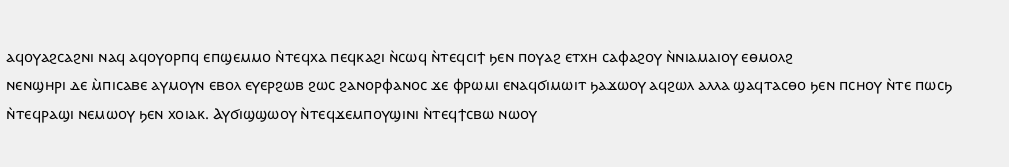ⲁϥⲟⲩⲁϩⲥⲁϩⲛⲓ ⲛⲁϥ ⲁϥⲟⲩⲟⲣⲡϥ ⲉⲡϣⲉⲙⲙⲟ ⲛ̀ⲧⲉϥⲭⲁ ⲡⲉϥⲕⲁϩⲓ ⲛ̀ⲥⲱϥ ⲛ̀ⲧⲉϥⲥⲓϯ ϧⲉⲛ ⲡⲟⲩⲁϩ ⲉⲧⲭⲏ ⲥⲁⲫⲁϩⲟⲩ ⲛ̀ⲛⲓⲁⲙⲁⲓⲟⲩ ⲉⲑⲙⲟⲗϩ
ⲛⲉⲛϣⲏⲣⲓ ⲇⲉ ⲙ̀ⲡⲓⲥⲁⲃⲉ ⲁⲩⲙⲟⲩⲛ ⲉⲃⲟⲗ ⲉⲩⲉⲣϩⲱⲃ ϩⲱⲥ ϩⲁⲛⲟⲣⲫⲁⲛⲟⲥ ϫⲉ ⲫⲣⲱⲙⲓ ⲉⲛⲁϥϭⲓⲙⲱⲓⲧ ϧⲁϫⲱⲟⲩ ⲁϥϩⲱⲗ ⲁⲗⲗⲁ ϣⲁϥⲧⲁⲥⲑⲟ ϧⲉⲛ ⲡⲥⲏⲟⲩ ⲛ̀ⲧⲉ ⲡⲱⲥϧ ⲛ̀ⲧⲉϥⲣⲁϣⲓ ⲛⲉⲙⲱⲟⲩ ϧⲉⲛ ⲭⲟⲓⲁⲕ. Ⲁⲩϭⲓϣϣⲱⲟⲩ ⲛ̀ⲧⲉϥϫⲉⲙⲡⲟⲩϣⲓⲛⲓ ⲛ̀ⲧⲉϥϯⲥⲃⲱ ⲛⲱⲟⲩ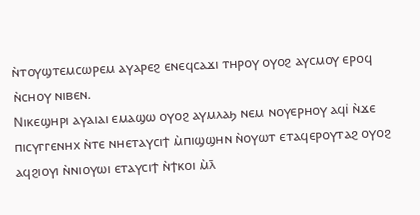ⲛ̀ⲧⲟⲩϣⲧⲉⲙⲥⲱⲣⲉⲙ ⲁⲩⲁⲣⲉϩ ⲉⲛⲉϥⲥⲁϫⲓ ⲧⲏⲣⲟⲩ ⲟⲩⲟϩ ⲁⲩⲥⲙⲟⲩ ⲉⲣⲟϥ ⲛ̀ⲥⲏⲟⲩ ⲛⲓⲃⲉⲛ.
Ⲛⲓⲕⲉϣⲏⲣⲓ ⲁⲩⲁⲓⲁⲓ ⲉⲙⲁϣⲱ ⲟⲩⲟϩ ⲁⲩⲙⲗⲁϧ ⲛⲉⲙ ⲛⲟⲩⲉⲣⲏⲟⲩ ⲁϥⲓ̇ ⲛ̀ϫⲉ ⲡⲓⲥⲩⲅⲅⲉⲛⲏⲭ ⲛ̀ⲧⲉ ⲛⲏⲉⲧⲁⲩⲥⲓϯ ⲙ̀ⲡⲓϣϣⲏⲛ ⲛ̀ⲟⲩⲱⲧ ⲉⲧⲁϥⲉⲣⲟⲩⲧⲁϩ ⲟⲩⲟϩ ⲁϥϩⲓⲟⲩⲓ ⲛ̀ⲛⲓⲟⲩⲱⲓ ⲉⲧⲁⲩⲥⲓϯ ⲛ̀ϯⲕⲟⲓ ⲙ̀ⲗ̄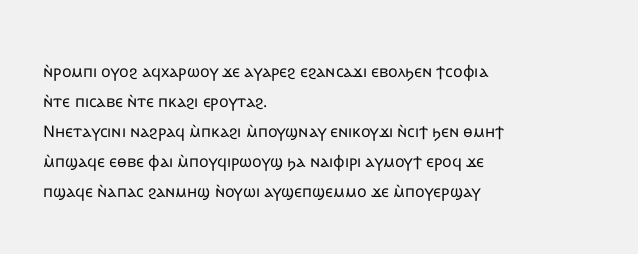ⲛ̀ⲣⲟⲙⲡⲓ ⲟⲩⲟϩ ⲁϥⲭⲁⲣⲱⲟⲩ ϫⲉ ⲁⲩⲁⲣⲉϩ ⲉϩⲁⲛⲥⲁϫⲓ ⲉⲃⲟⲗϧⲉⲛ ϯⲥⲟⲫⲓⲁ ⲛ̀ⲧⲉ ⲡⲓⲥⲁⲃⲉ ⲛ̀ⲧⲉ ⲡⲕⲁϩⲓ ⲉⲣⲟⲩⲧⲁϩ.
Ⲛⲏⲉⲧⲁⲩⲥⲓⲛⲓ ⲛⲁϩⲣⲁϥ ⲙ̀ⲡⲕⲁϩⲓ ⲙ̀ⲡⲟⲩϣⲛⲁⲩ ⲉⲛⲓⲕⲟⲩϫⲓ ⲛ̀ⲥⲓϯ ϧⲉⲛ ⲑⲙⲏϯ ⲙ̀ⲡϣⲁϥⲉ ⲉⲑⲃⲉ ⲫⲁⲓ ⲙ̀ⲡⲟⲩϥⲓⲣⲱⲟⲩϣ ϧⲁ ⲛⲁⲓⲫⲓⲣⲓ ⲁⲩⲙⲟⲩϯ ⲉⲣⲟϥ ϫⲉ ⲡϣⲁϥⲉ ⲛ̀ⲁⲡⲁⲥ ϩⲁⲛⲙⲏϣ ⲛ̀ⲟⲩⲱⲓ ⲁⲩϣⲉⲡϣⲉⲙⲙⲟ ϫⲉ ⲙ̀ⲡⲟⲩⲉⲣϣⲁⲩ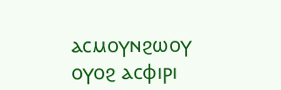ⲁⲥⲙⲟⲩⲛϩⲱⲟⲩ ⲟⲩⲟϩ ⲁⲥⲫⲓⲣⲓ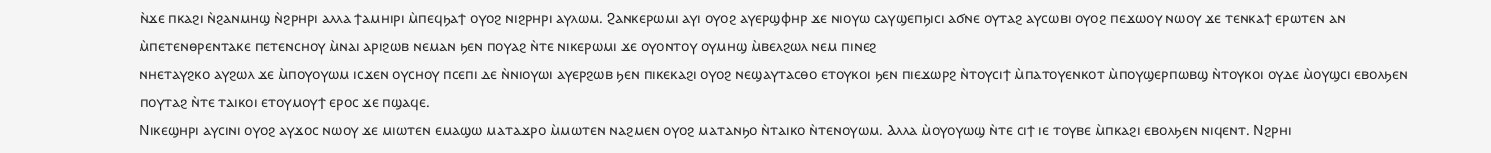ⲛ̀ϫⲉ ⲡⲕⲁϩⲓ ⲛ̀ϩⲁⲛⲙⲏϣ ⲛ̀ϩⲣⲏⲣⲓ ⲁⲗⲗⲁ ϯⲁⲙⲏⲓⲣⲓ ⲙ̀ⲡⲉϥϧⲁϯ ⲟⲩⲟϩ ⲛⲓϩⲣⲏⲣⲓ ⲁⲩⲗⲱⲙ. Ϩⲁⲛⲕⲉⲣⲱⲙⲓ ⲁⲩⲓ ⲟⲩⲟϩ ⲁⲩⲉⲣϣⲫⲏⲣ ϫⲉ ⲛⲓⲟⲩⲱ ⲥⲁⲩϣⲉⲡϧⲓⲥⲓ ⲁϭⲛⲉ ⲟⲩⲧⲁϩ ⲁⲩⲥⲱⲃⲓ ⲟⲩⲟϩ ⲡⲉϫⲱⲟⲩ ⲛⲱⲟⲩ ϫⲉ ⲧⲉⲛⲕⲁϯ ⲉⲣⲱⲧⲉⲛ ⲁⲛ ⲙ̀ⲡⲉⲧⲉⲛⲑⲣⲉⲛⲧⲁⲕⲉ ⲡⲉⲧⲉⲛⲥⲏⲟⲩ ⲙ̀ⲛⲁⲓ ⲁⲣⲓϩⲱⲃ ⲛⲉⲙⲁⲛ ϧⲉⲛ ⲡⲟⲩⲁϩ ⲛ̀ⲧⲉ ⲛⲓⲕⲉⲣⲱⲙⲓ ϫⲉ ⲟⲩⲟⲛⲧⲟⲩ ⲟⲩⲙⲏϣ ⲙ̀ⲃⲉⲗϩⲱⲗ ⲛⲉⲙ ⲡⲓⲛⲉϩ
ⲛⲏⲉⲧⲁⲩϩⲕⲟ ⲁⲩϩⲱⲗ ϫⲉ ⲙ̀ⲡⲟⲩⲟⲩⲱⲙ ⲓⲥϫⲉⲛ ⲟⲩⲥⲏⲟⲩ ⲡⲥⲉⲡⲓ ⲇⲉ ⲛ̀ⲛⲓⲟⲩⲱⲓ ⲁⲩⲉⲣϩⲱⲃ ϧⲉⲛ ⲡⲓⲕⲉⲕⲁϩⲓ ⲟⲩⲟϩ ⲛⲉϣⲁⲩⲧⲁⲥⲑⲟ ⲉⲧⲟⲩⲕⲟⲓ ϧⲉⲛ ⲡⲓⲉϫⲱⲣϩ ⲛ̀ⲧⲟⲩⲥⲓϯ ⲙ̀ⲡⲁⲧⲟⲩⲉⲛⲕⲟⲧ ⲙ̀ⲡⲟⲩϣⲉⲣⲡⲱⲃϣ ⲛ̀ⲧⲟⲩⲕⲟⲓ ⲟⲩⲇⲉ ⲙ̀ⲟⲩϣⲥⲓ ⲉⲃⲟⲗϧⲉⲛ ⲡⲟⲩⲧⲁϩ ⲛ̀ⲧⲉ ⲧⲁⲓⲕⲟⲓ ⲉⲧⲟⲩⲙⲟⲩϯ ⲉⲣⲟⲥ ϫⲉ ⲡϣⲁϥⲉ.
Ⲛⲓⲕⲉϣⲏⲣⲓ ⲁⲩⲥⲓⲛⲓ ⲟⲩⲟϩ ⲁⲩϫⲟⲥ ⲛⲱⲟⲩ ϫⲉ ⲙⲓⲱⲧⲉⲛ ⲉⲙⲁϣⲱ ⲙⲁⲧⲁϫⲣⲟ ⲙ̀ⲙⲱⲧⲉⲛ ⲛⲁϩⲙⲉⲛ ⲟⲩⲟϩ ⲙⲁⲧⲁⲛϧⲟ ⲛ̀ⲧⲁⲓⲕⲟ ⲛ̀ⲧⲉⲛⲟⲩⲱⲙ. Ⲁⲗⲗⲁ ⲙ̀ⲟⲩⲟⲩⲱϣ ⲛ̀ⲧⲉ ⲥⲓϯ ⲓⲉ ⲧⲟⲩⲃⲉ ⲙ̀ⲡⲕⲁϩⲓ ⲉⲃⲟⲗϧⲉⲛ ⲛⲓϥⲉⲛⲧ. Ⲛϩⲣⲏⲓ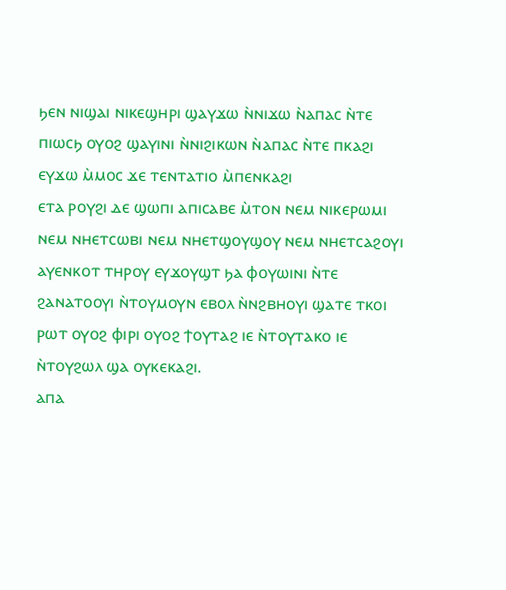ϧⲉⲛ ⲛⲓϣⲁⲓ ⲛⲓⲕⲉϣⲏⲣⲓ ϣⲁⲩϫⲱ ⲛ̀ⲛⲓϫⲱ ⲛ̀ⲁⲡⲁⲥ ⲛ̀ⲧⲉ ⲡⲓⲱⲥϧ ⲟⲩⲟϩ ϣⲁⲩⲓⲛⲓ ⲛ̀ⲛⲓϩⲓⲕⲱⲛ ⲛ̀ⲁⲡⲁⲥ ⲛ̀ⲧⲉ ⲡⲕⲁϩⲓ ⲉⲩϫⲱ ⲙ̀ⲙⲟⲥ ϫⲉ ⲧⲉⲛⲧⲁⲧⲓⲟ ⲙ̀ⲡⲉⲛⲕⲁϩⲓ
ⲉⲧⲁ ⲣⲟⲩϩⲓ ⲇⲉ ϣⲱⲡⲓ ⲁⲡⲓⲥⲁⲃⲉ ⲙ̀ⲧⲟⲛ ⲛⲉⲙ ⲛⲓⲕⲉⲣⲱⲙⲓ ⲛⲉⲙ ⲛⲏⲉⲧⲥⲱⲃⲓ ⲛⲉⲙ ⲛⲏⲉⲧϣⲟⲩϣⲟⲩ ⲛⲉⲙ ⲛⲏⲉⲧⲥⲁϩⲟⲩⲓ ⲁⲩⲉⲛⲕⲟⲧ ⲧⲏⲣⲟⲩ ⲉⲩϫⲟⲩϣⲧ ϧⲁ ⲫⲟⲩⲱⲓⲛⲓ ⲛ̀ⲧⲉ ϩⲁⲛⲁⲧⲟⲟⲩⲓ ⲛ̀ⲧⲟⲩⲙⲟⲩⲛ ⲉⲃⲟⲗ ⲛ̀ⲛϩⲃⲏⲟⲩⲓ ϣⲁⲧⲉ ⲧⲕⲟⲓ ⲣⲱⲧ ⲟⲩⲟϩ ⲫⲓⲣⲓ ⲟⲩⲟϩ ϯⲟⲩⲧⲁϩ ⲓⲉ ⲛ̀ⲧⲟⲩⲧⲁⲕⲟ ⲓⲉ ⲛ̀ⲧⲟⲩϩⲱⲗ ϣⲁ ⲟⲩⲕⲉⲕⲁϩⲓ.
ⲁⲡⲁ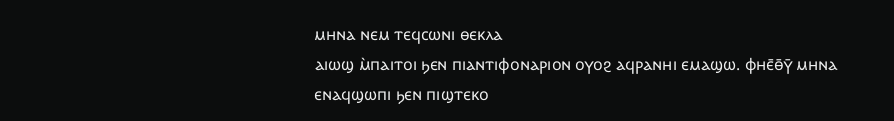ⲙⲏⲛⲁ ⲛⲉⲙ ⲧⲉϥⲥⲱⲛⲓ ⲑⲉⲕⲗⲁ
ⲁⲓⲱϣ ⲙ̀ⲡⲁⲓⲧⲟⲓ ϧⲉⲛ ⲡⲓⲁⲛⲧⲓⲫⲟⲛⲁⲣⲓⲟⲛ ⲟⲩⲟϩ ⲁϥⲣⲁⲛⲏⲓ ⲉⲙⲁϣⲱ. ⲫⲏⲉ̄ⲑ̄ⲩ̄ ⲙⲏⲛⲁ ⲉⲛⲁϥϣⲱⲡⲓ ϧⲉⲛ ⲡⲓϣⲧⲉⲕⲟ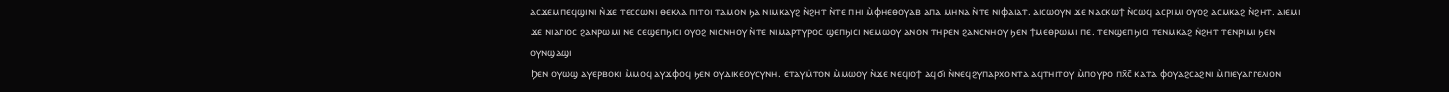ⲁⲥϫⲉⲙⲡⲉϥϣⲓⲛⲓ ⲛ̀ϫⲉ ⲧⲉⲥⲥⲱⲛⲓ ⲑⲉⲕⲗⲁ ⲡⲓⲧⲟⲓ ⲧⲁⲙⲟⲛ ϧⲁ ⲛⲓⲙⲕⲁⲩϩ ⲛ̀ϩⲏⲧ ⲛ̀ⲧⲉ ⲡⲏⲓ ⲙ̀ⲫⲏⲉⲑⲟⲩⲁⲃ ⲁⲡⲁ ⲙⲏⲛⲁ ⲛ̀ⲧⲉ ⲛⲓⲫⲁⲓⲁⲧ. ⲁⲓⲥⲱⲟⲩⲛ ϫⲉ ⲛⲁⲥⲕⲱϯ ⲛ̀ⲥⲱϥ ⲁⲥⲣⲓⲙⲓ ⲟⲩⲟϩ ⲁⲥⲙⲕⲁϩ ⲛ̀ϩⲏⲧ. ⲁⲓⲉⲙⲓ ϫⲉ ⲛⲓⲁⲅⲓⲟⲥ ϩⲁⲛⲣⲱⲙⲓ ⲛⲉ ⲥⲉϣⲉⲡϧⲓⲥⲓ ⲟⲩⲟϩ ⲛⲓⲥⲛⲏⲟⲩ ⲛ̀ⲧⲉ ⲛⲓⲙⲁⲣⲧⲩⲣⲟⲥ ϣⲉⲡϧⲓⲥⲓ ⲛⲉⲙⲱⲟⲩ ⲁⲛⲟⲛ ⲧⲏⲣⲉⲛ ϩⲁⲛⲥⲛⲏⲟⲩ ϧⲉⲛ ϯⲙⲉⲑⲣⲱⲙⲓ ⲡⲉ. ⲧⲉⲛϣⲉⲡϧⲓⲥⲓ ⲧⲉⲛⲙⲕⲁϩ ⲛ̇ϩⲏⲧ ⲧⲉⲛⲣⲓⲙⲓ ϧⲉⲛ ⲟⲩⲛϣⲁϣⲓ
Ϧⲉⲛ ⲟⲩⲱϣ ⲁⲩⲉⲣⲃⲟⲕⲓ ⲙ̀ⲙⲟϥ ⲁⲩϫⲫⲟϥ ϧⲉⲛ ⲟⲩⲇⲓⲕⲉⲟⲩⲥⲩⲛⲏ. ⲉⲧⲁⲩⲙ̇ⲧⲟⲛ ⲙ̀ⲙⲱⲟⲩ ⲛ̀ϫⲉ ⲛⲉϥⲓⲟϯ ⲁϥϭⲓ ⲛ̀ⲛⲉϥϩⲩⲡⲁⲣⲭⲟⲛⲧⲁ ⲁϥⲧⲏⲓⲧⲟⲩ ⲙ̀ⲡⲟⲩⲣⲟ ⲡⲭ̄ⲥ̄ ⲕⲁⲧⲁ ⲫⲟⲩⲁϩⲥⲁϩⲛⲓ ⲙ̀ⲡⲓⲉⲩⲁⲅⲅⲉⲗⲓⲟⲛ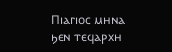Ⲡⲓⲁⲅⲓⲟⲥ ⲙⲏⲛⲁ ϧⲉⲛ ⲧⲉϥⲁⲣⲭⲏ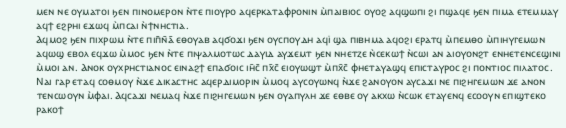ⲙⲉⲛ ⲛⲉ ⲟⲩⲙⲁⲧⲟⲓ ϧⲉⲛ ⲡⲓⲛⲟⲙⲉⲣⲟⲛ ⲛ̀ⲧⲉ ⲡⲓⲟⲩⲣⲟ ⲁϥⲉⲣⲕⲁⲧⲁⲫⲣⲟⲛⲓⲛ ⲙ̀ⲡⲁⲓⲃⲓⲟⲥ ⲟⲩⲟϩ ⲁϥϣⲱⲡⲓ ϩⲓ ⲡϣⲁϥⲉ ϧⲉⲛ ⲡⲓⲙⲁ ⲉⲧⲉⲙⲙⲁⲩ ⲁϥϯ ⲉϩⲣⲏⲓ ⲉϫⲱϥ ⲙ̀ⲡⲥⲁⲓ ⲛ̀ϯⲛⲏⲥⲧⲓⲁ.
Ⲁϥⲙⲟϩ ϧⲉⲛ ⲡⲓⲭⲣⲱⲙ ⲛ̀ⲧⲉ ⲡⲓⲡ̄ⲛ̄ⲁ̄ ⲉⲑⲟⲩⲁⲃ ⲁϥϭⲟϫⲓ ϧⲉⲛ ⲟⲩⲥⲡⲟⲩⲇⲏ ⲁϥⲓ̇ ϣⲁ ⲡⲓⲃⲏⲙⲁ ⲁϥⲟϩⲓ ⲉⲣⲁⲧϥ ⲙ̀ⲡⲉⲙⲑⲟ ⲙ̀ⲡⲓⲏⲩⲅⲉⲙⲱⲛ ⲁϥⲱϣ ⲉⲃⲟⲗ ⲉϥϫⲱ ⲙ̀ⲙⲟⲥ ϧⲉⲛ ⲛ̀ⲧⲉ ⲡⲓⲯⲁⲗⲙⲟⲧⲱⲥ ⲇⲁⲩⲓⲇ ⲁⲩϫⲉⲙⲧ ϧⲉⲛ ⲛⲏⲉⲧⲍⲉ ⲛ̀ⲥⲉⲕⲱϯ ⲛ̀ⲥⲱⲓ ⲁⲛ ⲁⲓⲟⲩⲟⲛϩⲧ ⲉⲛⲏⲉⲧⲉⲛⲥⲉϣⲓⲛⲓ ⲙ̀ⲙⲟⲓ ⲁⲛ. Ⲁⲛⲟⲕ ⲟⲩⲭⲣⲏⲥⲧⲓⲁⲛⲟⲥ ⲉⲓⲛⲁϩϯ ⲉⲡⲁϭⲟⲓⲥ ⲓⲏ̄ⲥ̄ ⲡⲭ̄ⲥ̄ ⲉⲓⲟⲩⲱϣⲧ ⲙ̀ⲡⲭ̄ⲥ̄ ⲫⲏⲉⲧⲁⲩⲁϣϥ ⲉⲡⲓⲥⲧⲁⲩⲣⲟⲥ ϩⲓ ⲡⲟⲛⲧⲓⲟⲥ ⲡⲓⲗⲁⲧⲟⲥ.
Ⲛⲁⲓ ⲅⲁⲣ ⲉⲧⲁϥ ⲥⲟⲑⲙⲟⲩ ⲛ̀ϫⲉ ⲇⲓⲕⲁⲥⲧⲏⲥ ⲁϥⲉⲣⲇⲓⲙⲟⲣⲓⲛ ⲙ̀ⲙⲟϥ ⲁⲩⲥⲟⲩⲱⲛϥ ⲛ̀ϫⲉ ϩⲁⲛⲟⲩⲟⲛ ⲁⲩⲥⲁϫⲓ ⲛⲉ ⲡⲓϩⲏⲅⲉⲙⲱⲛ ϫⲉ ⲁⲛⲟⲛ ⲧⲉⲛⲥⲱⲟⲩⲛ ⲙ̀ⲫⲁⲓ. Ⲁϥⲥⲁϫⲓ ⲛⲉⲙⲁϥ ⲛ̀ϫⲉ ⲡⲓϩⲏⲅⲉⲙⲱⲛ ϧⲉⲛ ⲟⲩⲁⲡⲩⲗⲏ ϫⲉ ⲉⲑⲃⲉ ⲟⲩ ⲁⲕⲭⲱ ⲛ̀ⲥⲱⲕ ⲉⲧⲁⲩⲉⲛϥ ⲉⲥⲟⲟⲩⲛ ⲉⲡⲓϣⲧⲉⲕⲟ ⲣⲁⲕⲟϯ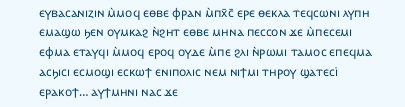ⲉⲩⲃⲁⲥⲁⲛⲓⲍⲓⲛ ⲙ̀ⲙⲟϥ ⲉⲑⲃⲉ ⲫⲣⲁⲛ ⲙ̀ⲡⲭ̄ⲥ̄ ⲉⲣⲉ ⲑⲉⲕⲗⲁ ⲧⲉϥⲥⲱⲛⲓ ⲗⲩⲡⲏ ⲉⲙⲁϣⲱ ϧⲉⲛ ⲟⲩⲙⲕⲁϩ ⲛ̀ϩⲏⲧ ⲉⲑⲃⲉ ⲙⲏⲛⲁ ⲡⲉⲥⲥⲟⲛ ϫⲉ ⲙ̀ⲡⲉⲥⲉⲙⲓ ⲉⲫⲙⲁ ⲉⲧⲁⲩϥⲓ ⲙ̀ⲙⲟϥ ⲉⲣⲟϥ ⲟⲩⲇⲉ ⲙ̀ⲡⲉ ϩⲗⲓ ⲛ̀ⲣⲱⲙⲓ ⲧⲁⲙⲟⲥ ⲉⲡⲉϥⲙⲁ ⲁⲥϧⲓⲥⲓ ⲉⲥⲙⲟϣⲓ ⲉⲥⲕⲱϯ ⲉⲛⲓⲡⲟⲗⲓⲥ ⲛⲉⲙ ⲛⲓϯⲙⲓ ⲧⲏⲣⲟⲩ ϣⲁⲧⲉⲥⲓ̇ ⲉⲣⲁⲕⲟϯ… ⲁⲩϯⲙⲏⲛⲓ ⲛⲁⲥ ϫⲉ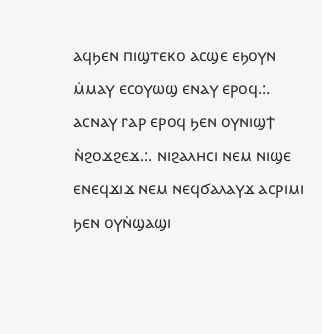ⲁϥϧⲉⲛ ⲡⲓϣⲧⲉⲕⲟ ⲁⲥϣⲉ ⲉϧⲟⲩⲛ ⲙ̇ⲙⲁⲩ ⲉⲥⲟⲩⲱϣ ⲉⲛⲁⲩ ⲉⲣⲟϥ.:. ⲁⲥⲛⲁⲩ ⲅⲁⲣ ⲉⲣⲟϥ ϧⲉⲛ ⲟⲩⲛⲓϣϯ ⲛ̀ϩⲟϫϩⲉϫ.:. ⲛⲓϩⲁⲗⲏⲥⲓ ⲛⲉⲙ ⲛⲓϣⲉ ⲉⲛⲉϥϫⲓϫ ⲛⲉⲙ ⲛⲉϥϭⲁⲗⲁⲩϫ ⲁⲥⲣⲓⲙⲓ ϧⲉⲛ ⲟⲩⲛ̇ϣⲁϣⲓ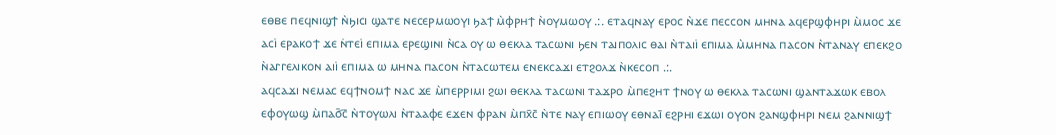ⲉⲑⲃⲉ ⲡⲉϥⲛⲓϣϯ ⲛ̀ϧⲓⲥⲓ ϣⲁⲧⲉ ⲛⲉⲥⲉⲣⲙⲱⲟⲩⲓ ϧⲁϯ ⲙ̀ⲫⲣⲏϯ ⲛ̀ⲟⲩⲙⲱⲟⲩ .:. ⲉⲧⲁϥⲛⲁⲩ ⲉⲣⲟⲥ ⲛ̀ϫⲉ ⲡⲉⲥⲥⲟⲛ ⲙⲏⲛⲁ ⲁϥⲉⲣϣⲫⲏⲣⲓ ⲙ̀ⲙⲟⲥ ϫⲉ ⲁⲥⲓ̇ ⲉⲣⲁⲕⲟϯ ϫⲉ ⲛ̇ⲧⲉⲓ̇ ⲉⲡⲓⲙⲁ ⲉⲣⲉϣⲓⲛⲓ ⲛ̀ⲥⲁ ⲟⲩ ⲱ ⲑⲉⲕⲗⲁ ⲧⲁⲥⲱⲛⲓ ϧⲉⲛ ⲧⲁⲓⲡⲟⲗⲓⲥ ⲑⲁⲓ ⲛ̀ⲧⲁⲓⲓ̇ ⲉⲡⲓⲙⲁ ⲙ̀ⲙⲏⲛⲁ ⲡⲁⲥⲟⲛ ⲛ̀ⲧⲁⲛⲁⲩ ⲉⲡⲉⲕϩⲟ ⲛ̀ⲁⲅⲅⲉⲗⲓⲕⲟⲛ ⲁⲓⲓ̇ ⲉⲡⲓⲙⲁ ⲱ ⲙⲏⲛⲁ ⲡⲁⲥⲟⲛ ⲛ̀ⲧⲁⲥⲱⲧⲉⲙ ⲉⲛⲉⲕⲥⲁϫⲓ ⲉⲧϩⲟⲗϫ ⲛ̀ⲕⲉⲥⲟⲡ .:.
ⲁϥⲥⲁϫⲓ ⲛⲉⲙⲁⲥ ⲉϥϯⲛⲟⲙϯ ⲛⲁⲥ ϫⲉ ⲙ̀ⲡⲉⲣⲣⲓⲙⲓ ϩⲱⲓ ⲑⲉⲕⲗⲁ ⲧⲁⲥⲱⲛⲓ ⲧⲁϫⲣⲟ ⲙ̀ⲡⲉϩⲏⲧ ϯⲛⲟⲩ ⲱ ⲑⲉⲕⲗⲁ ⲧⲁⲥⲱⲛⲓ ϣⲁⲛⲧⲁϫⲱⲕ ⲉⲃⲟⲗ ⲉⲫⲟⲩⲱϣ ⲙ̀ⲡⲁϭ̄ⲥ̄ ⲛ̀ⲧⲟⲩⲱⲗⲓ ⲛ̀ⲧⲁⲁⲫⲉ ⲉϫⲉⲛ ⲫⲣⲁⲛ ⲙ̀ⲡⲭ̄ⲥ̄ ⲛ̀ⲧⲉ ⲛⲁⲩ ⲉⲡⲓⲱⲟⲩ ⲉⲑⲛⲁⲓ̄ ⲉϩⲣⲏⲓ ⲉϫⲱⲓ ⲟⲩⲟⲛ ϩⲁⲛϣⲫⲏⲣⲓ ⲛⲉⲙ ϩⲁⲛⲛⲓϣϯ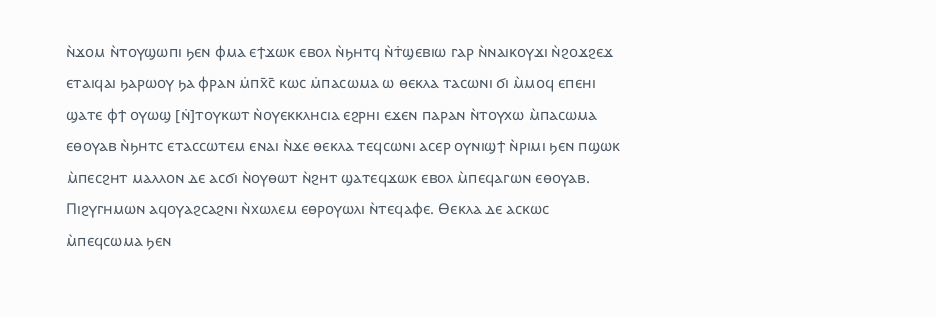ⲛ̀ϫⲟⲙ ⲛ̀ⲧⲟⲩϣⲱⲡⲓ ϧⲉⲛ ⲫⲙⲁ ⲉϯϫⲱⲕ ⲉⲃⲟⲗ ⲛ̀ϧⲏⲧϥ ⲛ̀ⲧ̇ϣⲉⲃⲓⲱ ⲅⲁⲣ ⲛ̀ⲛⲁⲓⲕⲟⲩϫⲓ ⲛ̀ϩⲟϫϩⲉϫ ⲉⲧⲁⲓϥⲁⲓ ϧⲁⲣⲱⲟⲩ ϧⲁ ⲫⲣⲁⲛ ⲙ̇ⲡⲭ̄ⲥ̄ ⲕⲱⲥ ⲙ̇ⲡⲁⲥⲱⲙⲁ ⲱ ⲑⲉⲕⲗⲁ ⲧⲁⲥⲱⲛⲓ ϭⲓ ⲙ̀ⲙⲟϥ ⲉⲡⲉⲏⲓ ϣⲁⲧⲉ ⲫϯ ⲟⲩⲱϣ [ⲛ̇]ⲧⲟⲩⲕⲱⲧ ⲛ̀ⲟⲩⲉⲕⲕⲗⲏⲥⲓⲁ ⲉϩⲣⲏⲓ ⲉϫⲉⲛ ⲡⲁⲣⲁⲛ ⲛ̀ⲧⲟⲩⲭⲱ ⲙ̀ⲡⲁⲥⲱⲙⲁ ⲉⲑⲟⲩⲁⲃ ⲛ̀ϧⲏⲧⲥ ⲉⲧⲁⲥⲥⲱⲧⲉⲙ ⲉⲛⲁⲓ ⲛ̀ϫⲉ ⲑⲉⲕⲗⲁ ⲧⲉϥⲥⲱⲛⲓ ⲁⲥⲉⲣ ⲟⲩⲛⲓϣϯ ⲛ̀ⲣⲓⲙⲓ ϧⲉⲛ ⲡϣⲱⲕ ⲙ̀ⲡⲉⲥϩⲏⲧ ⲙⲁⲗⲗⲟⲛ ⲇⲉ ⲁⲥϭⲓ ⲛ̀ⲟⲩⲑⲱⲧ ⲛ̀ϩⲏⲧ ϣⲁⲧⲉϥϫⲱⲕ ⲉⲃⲟⲗ ⲙ̀ⲡⲉϥⲁⲅⲱⲛ ⲉⲑⲟⲩⲁⲃ.
Ⲡⲓϩⲩⲅⲏⲙⲱⲛ ⲁϥⲟⲩⲁϩⲥⲁϩⲛⲓ ⲛ̀ⲭⲱⲗⲉⲙ ⲉⲑⲣⲟⲩⲱⲗⲓ ⲛ̀ⲧⲉϥⲁⲫⲉ. Ⲑⲉⲕⲗⲁ ⲇⲉ ⲁⲥⲕⲱⲥ ⲙ̀ⲡⲉϥⲥⲱⲙⲁ ϧⲉⲛ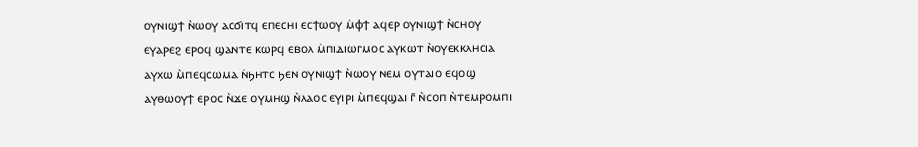ⲟⲩⲛⲓϣϯ ⲛ̀ⲱⲟⲩ ⲁⲥϭⲓⲧϥ ⲉⲡⲉⲥⲏⲓ ⲉⲥϯⲱⲟⲩ ⲙ̇ⲫϯ ⲁϥⲉⲣ ⲟⲩⲛⲓϣϯ ⲛ̀ⲥⲏⲟⲩ ⲉⲩⲁⲣⲉϩ ⲉⲣⲟϥ ϣⲁⲛⲧⲉ ⲕⲱⲣϥ ⲉⲃⲟⲗ ⲙ̇ⲡⲓⲇⲓⲱⲅⲙⲟⲥ ⲁⲩⲕⲱⲧ ⲛ̀ⲟⲩⲉⲕⲕⲗⲏⲥⲓⲁ ⲁⲩⲭⲱ ⲙ̀ⲡⲉϥⲥⲱⲙⲁ ⲛ̇ϧⲏⲧⲥ ϧⲉⲛ ⲟⲩⲛⲓϣϯ ⲛ̀ⲱⲟⲩ ⲛⲉⲙ ⲟⲩⲧⲁⲓⲟ ⲉϥⲟϣ ⲁⲩⲑⲱⲟⲩϯ ⲉⲣⲟⲥ ⲛ̀ϫⲉ ⲟⲩⲙⲏϣ ⲛ̀ⲗⲁⲟⲥ ⲉⲩⲓⲣⲓ ⲙ̀ⲡⲉϥϣⲁⲓ ⲅ̄ ⲛ̀ⲥⲟⲡ ⲛ̀ⲧⲉⲙⲣⲟⲙⲡⲓ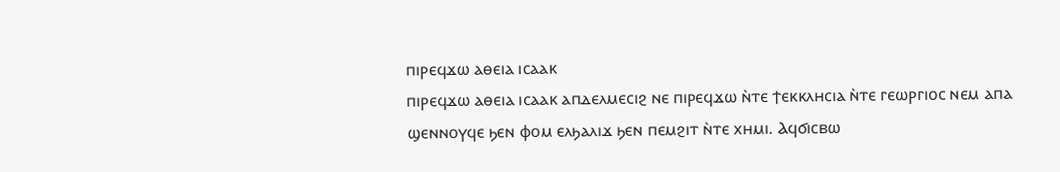ⲡⲓⲣⲉϥϫⲱ ⲁⲑⲉⲓⲁ ⲓⲥⲁⲁⲕ
ⲡⲓⲣⲉϥϫⲱ ⲁⲑⲉⲓⲁ ⲓⲥⲁⲁⲕ ⲁⲡⲇⲉⲗⲙⲉⲥⲓϩ ⲛⲉ ⲡⲓⲣⲉϥϫⲱ ⲛ̀ⲧⲉ ϯⲉⲕⲕⲗⲏⲥⲓⲁ ⲛ̀ⲧⲉ ⲅⲉⲱⲣⲅⲓⲟⲥ ⲛⲉⲙ ⲁⲡⲁ ϣⲉⲛⲛⲟⲩϥⲉ ϧⲉⲛ ⲫⲟⲙ ⲉⲗϧⲁⲗⲓϫ ϧⲉⲛ ⲡⲉⲙϩⲓⲧ ⲛ̀ⲧⲉ ⲭⲏⲙⲓ. Ⲁϥϭⲓⲥⲃⲱ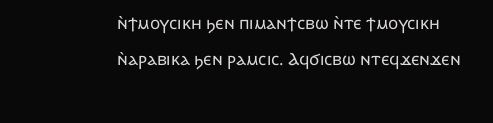ⲛ̀ϯⲙⲟⲩⲥⲓⲕⲏ ϧⲉⲛ ⲡⲓⲙⲁⲛϯⲥⲃⲱ ⲛ̀ⲧⲉ ϯⲙⲟⲩⲥⲓⲕⲏ ⲛ̀ⲁⲣⲁⲃⲓⲕⲁ ϧⲉⲛ ⲣⲁⲙⲥⲓⲥ. Ⲁϥϭⲓⲥⲃⲱ ⲛⲧⲉϥϫⲉⲛϫⲉⲛ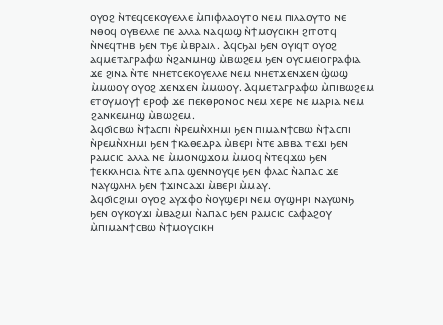ⲟⲩⲟϩ ⲛ̀ⲧⲉϥⲥⲉⲕⲟⲩⲉⲗⲗⲉ ⲙ̀ⲡⲓⲫⲗⲁⲟⲩⲧⲟ ⲛⲉⲙ ⲡⲓⲗⲁⲟⲩⲧⲟ ⲛⲉ ⲛⲑⲟϥ ⲟⲩⲃⲉⲗⲗⲉ ⲡⲉ ⲁⲗⲗⲁ ⲛⲁϥⲱϣ ⲛ̀ϯⲙⲟⲩⲥⲓⲕⲏ ϩⲓⲧⲟⲧϥ ⲛ̀ⲛⲉϥⲧⲏⲃ ϧⲉⲛ ⲧϧⲉ ⲙ̀ⲃⲣⲁⲓⲗ. Ⲁϥⲥϧⲁⲓ ϧⲉⲛ ⲟⲩⲓϥⲧ ⲟⲩⲟϩ ⲁϥⲙⲉⲧⲁⲅⲣⲁⲫⲱ ⲛ̀ϩⲁⲛⲙⲏϣ ⲙ̀ⲃⲱϩⲉⲙ ϧⲉⲛ ⲟⲩⲥⲙⲉⲓⲟⲅⲣⲁⲫⲓⲁ ϫⲉ ϩⲓⲛⲁ ⲛ̀ⲧⲉ ⲛⲏⲉⲧⲥⲉⲕⲟⲩⲉⲗⲗⲉ ⲛⲉⲙ ⲛⲏⲉⲧϫⲉⲛϫⲉⲛ ϣ̀ⲱϣ ⲙ̀ⲙⲱⲟⲩ ⲟⲩⲟϩ ϫⲉⲛϫⲉⲛ ⲙ̀ⲙⲱⲟⲩ. Ⲁϥⲙⲉⲧⲁⲅⲣⲁⲫⲱ ⲙ̀ⲡⲓⲃⲱϩⲉⲙ ⲉⲧⲟⲩⲙⲟⲩϯ ⲉⲣⲟⲫ ϫⲉ ⲡⲉⲕⲑⲣⲟⲛⲟⲥ ⲛⲉⲙ ⲭⲉⲣⲉ ⲛⲉ ⲙⲁⲣⲓⲁ ⲛⲉⲙ ϩⲁⲛⲕⲉⲙⲏϣ ⲙ̀ⲃⲱϩⲉⲙ.
Ⲁϥϭⲓⲥⲃⲱ ⲛ̀ϯⲁⲥⲡⲓ ⲛ̀ⲣⲉⲙⲛ̀ⲭⲏⲙⲓ ϧⲉⲛ ⲡⲓⲙⲁⲛϯⲥⲃⲱ ⲛ̀ϯⲁⲥⲡⲓ ⲛ̀ⲣⲉⲙⲛ̀ⲭⲏⲙⲓ ϧⲉⲛ ϯⲕⲁⲑⲉⲇⲣⲁ ⲙ̀ⲃⲉⲣⲓ ⲛ̀ⲧⲉ ⲁⲃⲃⲁ ⲧⲉϫⲓ ϧⲉⲛ ⲣⲁⲙⲥⲓⲥ ⲁⲗⲗⲁ ⲛⲉ ⲙ̀ⲙⲟⲛϣϫⲟⲙ ⲙ̀ⲙⲟϥ ⲛ̀ⲧⲉϥϫⲱ ϧⲉⲛ ϯⲉⲕⲕⲗⲏⲥⲓⲁ ⲛ̀ⲧⲉ ⲁⲡⲁ ϣⲉⲛⲛⲟⲩϥⲉ ϧⲉⲛ ⲫⲗⲁⲥ ⲛ̀ⲁⲡⲁⲥ ϫⲉ ⲛⲁⲩϣⲗⲏⲗ ϧⲉⲛ ϯϫⲓⲛⲥⲁϫⲓ ⲙ̀ⲃⲉⲣⲓ ⲙ̀ⲙⲁⲩ.
Ⲁϥϭⲓⲥϩⲓⲙⲓ ⲟⲩⲟϩ ⲁⲩϫⲫⲟ ⲛ̀ⲟⲩϣⲉⲣⲓ ⲛⲉⲙ ⲟⲩϣⲏⲣⲓ ⲛⲁⲩⲱⲛϧ ϧⲉⲛ ⲟⲩⲕⲟⲩϫⲓ ⲙ̀ⲃⲁϩⲙⲓ ⲛ̀ⲁⲡⲁⲥ ϧⲉⲛ ⲣⲁⲙⲥⲓⲥ ⲥⲁⲫⲁϩⲟⲩ ⲙ̀ⲡⲓⲙⲁⲛϯⲥⲃⲱ ⲛ̀ϯⲙⲟⲩⲥⲓⲕⲏ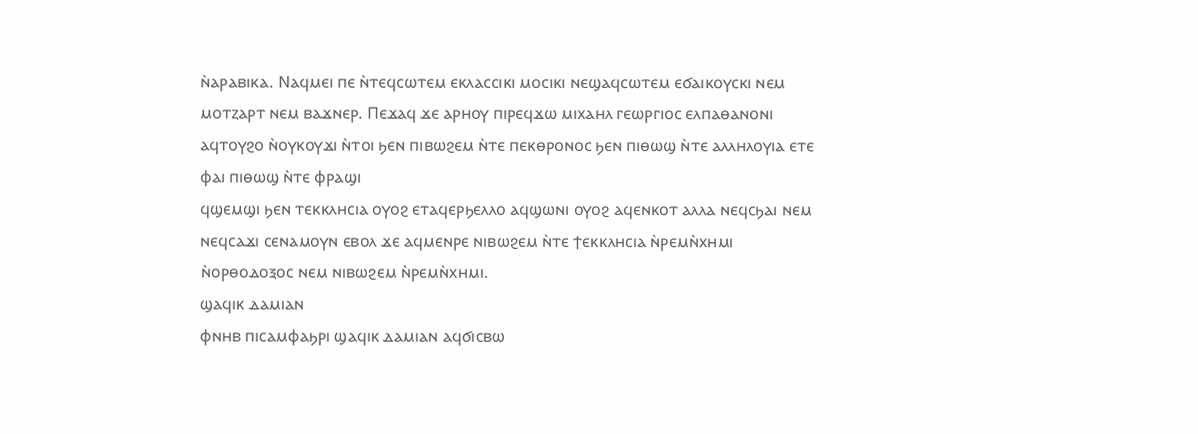ⲛ̀ⲁⲣⲁⲃⲓⲕⲁ. Ⲛⲁϥⲙⲉⲓ ⲡⲉ ⲛ̀ⲧⲉϥⲥⲱⲧⲉⲙ ⲉⲕⲗⲁⲥⲥⲓⲕⲓ ⲙⲟⲥⲓⲕⲓ ⲛⲉϣⲁϥⲥⲱⲧⲉⲙ ⲉϭⲁⲓⲕⲟⲩⲥⲕⲓ ⲛⲉⲙ ⲙⲟⲧⲍⲁⲣⲧ ⲛⲉⲙ ⲃⲁϫⲛⲉⲣ. Ⲡⲉϫⲁϥ ϫⲉ ⲁⲣⲏⲟⲩ ⲡⲓⲣⲉϥϫⲱ ⲙⲓⲭⲁⲏⲗ ⲅⲉⲱⲣⲅⲓⲟⲥ ⲉⲗⲡⲁⲑⲁⲛⲟⲛⲓ ⲁϥⲧⲟⲩϩⲟ ⲛ̀ⲟⲩⲕⲟⲩϫⲓ ⲛ̀ⲧⲟⲓ ϧⲉⲛ ⲡⲓⲃⲱϩⲉⲙ ⲛ̀ⲧⲉ ⲡⲉⲕⲑⲣⲟⲛⲟⲥ ϧⲉⲛ ⲡⲓⲑⲱϣ ⲛ̀ⲧⲉ ⲁⲗⲗⲏⲗⲟⲩⲓⲁ ⲉⲧⲉ ⲫⲁⲓ ⲡⲓⲑⲱϣ ⲛ̀ⲧⲉ ⲫⲣⲁϣⲓ
ϥϣⲉⲙϣⲓ ϧⲉⲛ ⲧⲉⲕⲕⲗⲏⲥⲓⲁ ⲟⲩⲟϩ ⲉⲧⲁϥⲉⲣϧⲉⲗⲗⲟ ⲁϥϣⲱⲛⲓ ⲟⲩⲟϩ ⲁϥⲉⲛⲕⲟⲧ ⲁⲗⲗⲁ ⲛⲉϥⲥϧⲁⲓ ⲛⲉⲙ ⲛⲉϥⲥⲁϫⲓ ⲥⲉⲛⲁⲙⲟⲩⲛ ⲉⲃⲟⲗ ϫⲉ ⲁϥⲙⲉⲛⲣⲉ ⲛⲓⲃⲱϩⲉⲙ ⲛ̀ⲧⲉ ϯⲉⲕⲕⲗⲏⲥⲓⲁ ⲛ̀ⲣⲉⲙⲛ̀ⲭⲏⲙⲓ ⲛ̀ⲟⲣⲑⲟⲇⲟⲝⲟⲥ ⲛⲉⲙ ⲛⲓⲃⲱϩⲉⲙ ⲛ̀ⲣⲉⲙⲛ̀ⲭⲏⲙⲓ.
ϣⲁϥⲓⲕ ⲇⲁⲙⲓⲁⲛ
ⲫⲛⲏⲃ ⲡⲓⲥⲁⲙⲫⲁϧⲣⲓ ϣⲁϥⲓⲕ ⲇⲁⲙⲓⲁⲛ ⲁϥϭⲓⲥⲃⲱ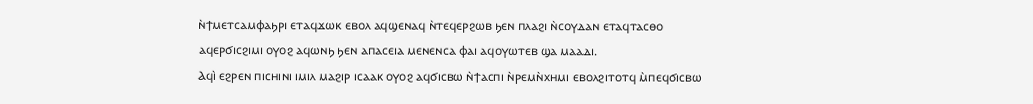ⲛ̀ϯⲙⲉⲧⲥⲁⲙⲫⲁϧⲣⲓ ⲉⲧⲁϥϫⲱⲕ ⲉⲃⲟⲗ ⲁϥϣⲉⲛⲁϥ ⲛ̀ⲧⲉϥⲉⲣϩⲱⲃ ϧⲉⲛ ⲡⲗⲁϩⲓ ⲛ̀ⲥⲟⲩⲇⲁⲛ ⲉⲧⲁϥⲧⲁⲥⲑⲟ ⲁϥⲉⲣϭⲓⲥϩⲓⲙⲓ ⲟⲩⲟϩ ⲁϥⲱⲛϧ ϧⲉⲛ ⲁⲡⲁⲥⲉⲓⲁ ⲙⲉⲛⲉⲛⲥⲁ ⲫⲁⲓ ⲁϥⲟⲩⲱⲧⲉⲃ ϣⲁ ⲙⲁⲁⲇⲓ.
Ⲁϥⲓ̀ ⲉϩⲣⲉⲛ ⲡⲓⲥⲏⲓⲛⲓ ⲓⲙⲓⲗ ⲙⲁϩⲓⲣ ⲓⲥⲁⲁⲕ ⲟⲩⲟϩ ⲁϥϭⲓⲥⲃⲱ ⲛ̀ϯⲁⲥⲡⲓ ⲛ̀ⲣⲉⲙⲛ̀ⲭⲏⲙⲓ ⲉⲃⲟⲗϩⲓⲧⲟⲧϥ ⲙ̀ⲡⲉϥϭⲓⲥⲃⲱ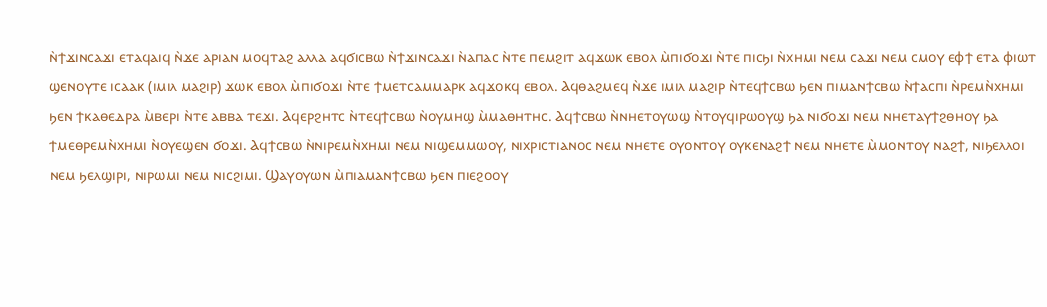ⲛ̀ϯϫⲓⲛⲥⲁϫⲓ ⲉⲧⲁϥⲁⲓϥ ⲛ̀ϫⲉ ⲁⲣⲓⲁⲛ ⲙⲟϥⲧⲁϩ ⲁⲗⲗⲁ ⲁϥϭⲓⲥⲃⲱ ⲛ̀ϯϫⲓⲛⲥⲁϫⲓ ⲛ̀ⲁⲡⲁⲥ ⲛ̀ⲧⲉ ⲡⲉⲙϩⲓⲧ ⲁϥϫⲱⲕ ⲉⲃⲟⲗ ⲙ̀ⲡⲓϭⲟϫⲓ ⲛ̀ⲧⲉ ⲡⲓⲥϧⲓ ⲛ̀ⲭⲏⲙⲓ ⲛⲉⲙ ⲥⲁϫⲓ ⲛⲉⲙ ⲥⲙⲟⲩ ⲉⲫϯ ⲉⲧⲁ ⲫⲓⲱⲧ ϣⲉⲛⲟⲩⲧⲉ ⲓⲥⲁⲁⲕ (ⲓⲙⲓⲗ ⲙⲁϩⲓⲣ) ϫⲱⲕ ⲉⲃⲟⲗ ⲙ̀ⲡⲓϭⲟϫⲓ ⲛ̀ⲧⲉ ϯⲙⲉⲧⲥⲁⲙⲙⲁⲣⲕ ⲁϥϫⲟⲕϥ ⲉⲃⲟⲗ. Ⲁϥⲑⲁϩⲙⲉϥ ⲛ̀ϫⲉ ⲓⲙⲓⲗ ⲙⲁϩⲓⲣ ⲛ̀ⲧⲉϥϯⲥⲃⲱ ϧⲉⲛ ⲡⲓⲙⲁⲛϯⲥⲃⲱ ⲛ̀ϯⲁⲥⲡⲓ ⲛ̀ⲣⲉⲙⲛ̀ⲭⲏⲙⲓ ϧⲉⲛ ϯⲕⲁⲑⲉⲇⲣⲁ ⲙ̀ⲃⲉⲣⲓ ⲛ̀ⲧⲉ ⲁⲃⲃⲁ ⲧⲉϫⲓ. Ⲁϥⲉⲣϩⲏⲧⲥ ⲛ̀ⲧⲉϥϯⲥⲃⲱ ⲛ̀ⲟⲩⲙⲏϣ ⲙ̀ⲙⲁⲑⲏⲧⲏⲥ. Ⲁϥϯⲥⲃⲱ ⲛ̀ⲛⲏⲉⲧⲟⲩⲱϣ ⲛ̀ⲧⲟⲩϥⲓⲣⲱⲟⲩϣ ϧⲁ ⲛⲓϭⲟϫⲓ ⲛⲉⲙ ⲛⲏⲉⲧⲁⲩϯϩⲑⲏⲟⲩ ϧⲁ ϯⲙⲉⲑⲣⲉⲙⲛ̀ⲭⲏⲙⲓ ⲛ̀ⲟⲩⲉϣⲉⲛ ϭⲟϫⲓ. Ⲁϥϯⲥⲃⲱ ⲛ̀ⲛⲓⲣⲉⲙⲛ̀ⲭⲏⲙⲓ ⲛⲉⲙ ⲛⲓϣⲉⲙⲙⲱⲟⲩ, ⲛⲓⲭⲣⲓⲥⲧⲓⲁⲛⲟⲥ ⲛⲉⲙ ⲛⲏⲉⲧⲉ ⲟⲩⲟⲛⲧⲟⲩ ⲟⲩⲕⲉⲛⲁϩϯ ⲛⲉⲙ ⲛⲏⲉⲧⲉ ⲙ̀ⲙⲟⲛⲧⲟⲩ ⲛⲁϩϯ, ⲛⲓϧⲉⲗⲗⲟⲓ ⲛⲉⲙ ϧⲉⲗϣⲓⲣⲓ, ⲛⲓⲣⲱⲙⲓ ⲛⲉⲙ ⲛⲓⲥϩⲓⲙⲓ. Ϣⲁⲩⲟⲩⲱⲛ ⲙ̀ⲡⲓⲁⲙⲁⲛϯⲥⲃⲱ ϧⲉⲛ ⲡⲓⲉϩⲟⲟⲩ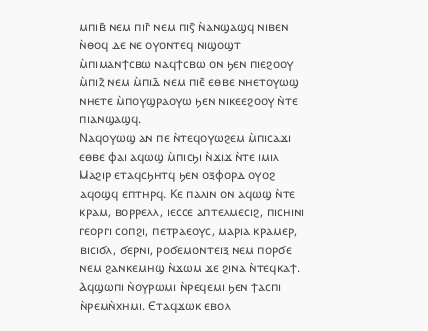ⲙⲡⲓⲃ̄ ⲛⲉⲙ ⲡⲓⲅ̄ ⲛⲉⲙ ⲡⲓⲋ̄ ⲛ̀ⲁⲛϣⲁϣϥ ⲛⲓⲃⲉⲛ ⲛ̀ⲑⲟϥ ⲇⲉ ⲛⲉ ⲟⲩⲟⲛⲧⲉϥ ⲛⲓϣⲟϣⲧ ⲙ̀ⲡⲓⲙⲁⲛϯⲥⲃⲱ ⲛⲁϥϯⲥⲃⲱ ⲟⲛ ϧⲉⲛ ⲡⲓⲉϩⲟⲟⲩ ⲙ̀ⲡⲓⲍ̄ ⲛⲉⲙ ⲙ̀ⲡⲓⲇ̄ ⲛⲉⲙ ⲡⲓⲉ̄ ⲉⲑⲃⲉ ⲛⲏⲉⲧⲟⲩⲱϣ ⲛⲏⲉⲧⲉ ⲙ̀ⲡⲟⲩϣⲣⲁⲟⲩⲱ ϧⲉⲛ ⲛⲓⲕⲉⲉϩⲟⲟⲩ ⲛ̀ⲧⲉ ⲡⲓⲁⲛϣⲁϣϥ.
Ⲛⲁϥⲟⲩⲱϣ ⲁⲛ ⲡⲉ ⲛ̀ⲧⲉϥⲟⲩⲱϩⲉⲙ ⲙ̀ⲡⲓⲥⲁϫⲓ ⲉⲑⲃⲉ ⲫⲁⲓ ⲁϥⲱϣ ⲙ̀ⲡⲓⲥϧⲓ ⲛ̀ϫⲓϫ ⲛ̀ⲧⲉ ⲓⲙⲓⲗ Ⲙⲁϩⲓⲣ ⲉⲧⲁϥⲥϧⲏⲧϥ ϧⲉⲛ ⲟⲝⲫⲟⲣⲇ ⲟⲩⲟϩ ⲁϥⲟϣϥ ⲉⲡⲧⲏⲣϥ. Ⲕⲉ ⲡⲁⲗⲓⲛ ⲟⲛ ⲁϥⲱϣ ⲛ̀ⲧⲉ ⲕⲣⲁⲙ, ⲃⲟⲣⲣⲉⲗⲗ, ⲓⲉⲥⲥⲉ ⲁⲡⲧⲉⲗⲙⲉⲥⲓϩ, ⲡⲓⲥⲏⲓⲛⲓ ⲅⲉⲟⲣⲅⲓ ⲥⲟⲡϩⲓ, ⲡⲉⲧⲣⲁⲉⲟⲩⲥ, ⲙⲁⲣⲓⲁ ⲕⲣⲁⲙⲉⲣ, ⲃⲓⲥⲓϭⲗ, ϭⲉⲣⲛⲓ, ⲣⲟϭⲉⲙⲟⲛⲧⲉⲓⲝ ⲛⲉⲙ ⲡⲟⲣϭⲉ ⲛⲉⲙ ϩⲁⲛⲕⲉⲙⲏϣ ⲛ̀ϫⲱⲙ ϫⲉ ϩⲓⲛⲁ ⲛ̀ⲧⲉϥⲕⲁϯ. Ⲁϥϣⲱⲡⲓ ⲛ̀ⲟⲩⲣⲱⲙⲓ ⲛ̀ⲣⲉϥⲉⲙⲓ ϧⲉⲛ ϯⲁⲥⲡⲓ ⲛ̀ⲣⲉⲙⲛ̀ⲭⲏⲙⲓ. Ⲉⲧⲁϥϫⲱⲕ ⲉⲃⲟⲗ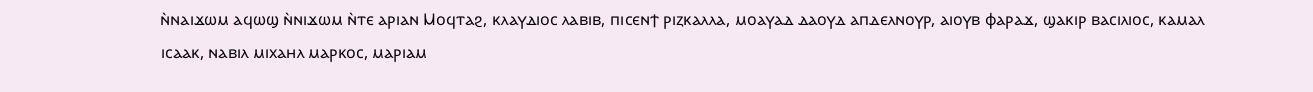ⲛ̀ⲛⲁⲓϫⲱⲙ ⲁϥⲱϣ ⲛ̀ⲛⲓϫⲱⲙ ⲛ̀ⲧⲉ ⲁⲣⲓⲁⲛ Ⲙⲟϥⲧⲁϩ, ⲕⲗⲁⲩⲇⲓⲟⲥ ⲗⲁⲃⲓⲃ, ⲡⲓⲥⲉⲛϯ ⲣⲓⲍⲕⲁⲗⲗⲁ, ⲙⲟⲁⲩⲁⲇ ⲇⲁⲟⲩⲇ ⲁⲡⲇⲉⲗⲛⲟⲩⲣ, ⲁⲓⲟⲩⲃ ⲫⲁⲣⲁϫ, ϣⲁⲕⲓⲣ ⲃⲁⲥⲓⲗⲓⲟⲥ, ⲕⲁⲙⲁⲗ ⲓⲥⲁⲁⲕ, ⲛⲁⲃⲓⲗ ⲙⲓⲭⲁⲏⲗ ⲙⲁⲣⲕⲟⲥ, ⲙⲁⲣⲓⲁⲙ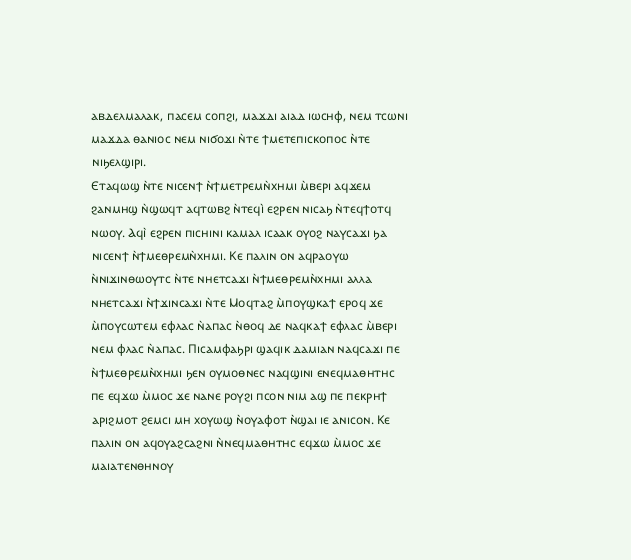ⲁⲃⲇⲉⲗⲙⲁⲗⲁⲕ, ⲡⲁⲥⲉⲙ ⲥⲟⲡϩⲓ, ⲙⲁϫⲇⲓ ⲁⲓⲁⲇ ⲓⲱⲥⲏⲫ, ⲛⲉⲙ ⲧⲥⲱⲛⲓ ⲙⲁϫⲇⲁ ⲑⲁⲛⲓⲟⲥ ⲛⲉⲙ ⲛⲓϭⲟϫⲓ ⲛ̀ⲧⲉ ϯⲙⲉⲧⲉⲡⲓⲥⲕⲟⲡⲟⲥ ⲛ̀ⲧⲉ ⲛⲓϧⲉⲗϣⲓⲣⲓ.
Ⲉⲧⲁϥⲱϣ ⲛ̀ⲧⲉ ⲛⲓⲥⲉⲛϯ ⲛ̀ϯⲙⲉⲧⲣⲉⲙⲛ̀ⲭⲏⲙⲓ ⲙ̀ⲃⲉⲣⲓ ⲁϥϫⲉⲙ ϩⲁⲛⲙⲏϣ ⲛ̀ϣⲱϥⲧ ⲁϥⲧⲱⲃϩ ⲛ̀ⲧⲉϥⲓ̀ ⲉϩⲣⲉⲛ ⲛⲓⲥⲁϧ ⲛ̀ⲧⲉϥϯⲟⲧϥ ⲛⲱⲟⲩ. Ⲁϥⲓ̀ ⲉϩⲣⲉⲛ ⲡⲓⲥⲏⲓⲛⲓ ⲕⲁⲙⲁⲗ ⲓⲥⲁⲁⲕ ⲟⲩⲟϩ ⲛⲁⲩⲥⲁϫⲓ ϧⲁ ⲛⲓⲥⲉⲛϯ ⲛ̀ϯⲙⲉⲑⲣⲉⲙⲛ̀ⲭⲏⲙⲓ. Ⲕⲉ ⲡⲁⲗⲓⲛ ⲟⲛ ⲁϥⲣⲁⲟⲩⲱ ⲛ̀ⲛⲓϫⲓⲛⲑⲱⲟⲩⲧⲥ ⲛ̀ⲧⲉ ⲛⲏⲉⲧⲥⲁϫⲓ ⲛ̀ϯⲙⲉⲑⲣⲉⲙⲛ̀ⲭⲏⲙⲓ ⲁⲗⲗⲁ ⲛⲏⲉⲧⲥⲁϫⲓ ⲛ̀ϯϫⲓⲛⲥⲁϫⲓ ⲛ̀ⲧⲉ Ⲙⲟϥⲧⲁϩ ⲙ̀ⲡⲟⲩϣⲕⲁϯ ⲉⲣⲟϥ ϫⲉ ⲙ̀ⲡⲟⲩⲥⲱⲧⲉⲙ ⲉⲫⲗⲁⲥ ⲛ̀ⲁⲡⲁⲥ ⲛ̀ⲑⲟϥ ⲇⲉ ⲛⲁϥⲕⲁϯ ⲉⲫⲗⲁⲥ ⲙ̀ⲃⲉⲣⲓ ⲛⲉⲙ ⲫⲗⲁⲥ ⲛ̀ⲁⲡⲁⲥ. Ⲡⲓⲥⲁⲙⲫⲁϧⲣⲓ ϣⲁϥⲓⲕ ⲇⲁⲙⲓⲁⲛ ⲛⲁϥⲥⲁϫⲓ ⲡⲉ ⲛ̀ϯⲙⲉⲑⲣⲉⲙⲛ̀ⲭⲏⲙⲓ ϧⲉⲛ ⲟⲩⲙⲟⲑⲛⲉⲥ ⲛⲁϥϣⲓⲛⲓ ⲉⲛⲉϥⲙⲁⲑⲏⲧⲏⲥ ⲡⲉ ⲉϥϫⲱ ⲙ̀ⲙⲟⲥ ϫⲉ ⲛⲁⲛⲉ ⲣⲟⲩϩⲓ ⲡⲥⲟⲛ ⲛⲓⲙ ⲁϣ ⲡⲉ ⲡⲉⲕⲣⲏϯ ⲁⲣⲓϩⲙⲟⲧ ϩⲉⲙⲥⲓ ⲙⲏ ⲭⲟⲩⲱϣ ⲛ̀ⲟⲩⲁⲫⲟⲧ ⲛ̀ϣⲁⲓ ⲓⲉ ⲁⲛⲓⲥⲟⲛ. Ⲕⲉ ⲡⲁⲗⲓⲛ ⲟⲛ ⲁϥⲟⲩⲁϩⲥⲁϩⲛⲓ ⲛ̀ⲛⲉϥⲙⲁⲑⲏⲧⲏⲥ ⲉϥϫⲱ ⲙ̀ⲙⲟⲥ ϫⲉ ⲙⲁⲓⲁⲧⲉⲛⲑⲏⲛⲟⲩ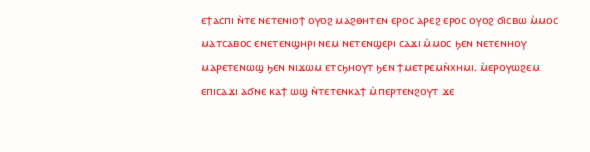ⲉϯⲁⲥⲡⲓ ⲛ̀ⲧⲉ ⲛⲉⲧⲉⲛⲓⲟϯ ⲟⲩⲟϩ ⲙⲁϩⲑⲏⲧⲉⲛ ⲉⲣⲟⲥ ⲁⲣⲉϩ ⲉⲣⲟⲥ ⲟⲩⲟϩ ϭⲓⲥⲃⲱ ⲙ̀ⲙⲟⲥ ⲙⲁⲧⲥⲁⲃⲟⲥ ⲉⲛⲉⲧⲉⲛϣⲏⲣⲓ ⲛⲉⲙ ⲛⲉⲧⲉⲛϣⲉⲣⲓ ⲥⲁϫⲓ ⲙ̀ⲙⲟⲥ ϧⲉⲛ ⲛⲉⲧⲉⲛⲏⲟⲩ ⲙⲁⲣⲉⲧⲉⲛⲱϣ ϧⲉⲛ ⲛⲓϫⲱⲙ ⲉⲧⲥϧⲏⲟⲩⲧ ϧⲉⲛ ϯⲙⲉⲧⲣⲉⲙⲛ̀ⲭⲏⲙⲓ. ⲙ̀ⲉⲣⲟⲩⲱϩⲉⲙ ⲉⲡⲓⲥⲁϫⲓ ⲁϭⲛⲉ ⲕⲁϯ ⲱϣ ⲛ̀ⲧⲉⲧⲉⲛⲕⲁϯ ⲙ̀ⲡⲉⲣⲧⲉⲛϩⲟⲩⲧ ϫⲉ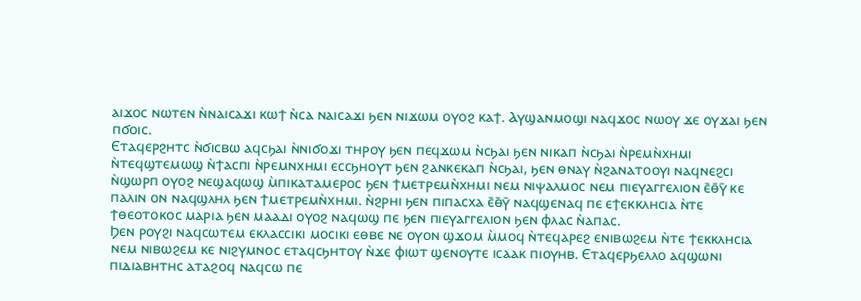ⲁⲓϫⲟⲥ ⲛⲱⲧⲉⲛ ⲛ̀ⲛⲁⲓⲥⲁϫⲓ ⲕⲱϯ ⲛ̀ⲥⲁ ⲛⲁⲓⲥⲁϫⲓ ϧⲉⲛ ⲛⲓϫⲱⲙ ⲟⲩⲟϩ ⲕⲁϯ. Ⲁⲩϣⲁⲛⲙⲟϣⲓ ⲛⲁϥϫⲟⲥ ⲛⲱⲟⲩ ϫⲉ ⲟⲩϫⲁⲓ ϧⲉⲛ ⲡϭⲟⲓⲥ.
Ⲉⲧⲁϥⲉⲣϩⲏⲧⲥ ⲛ̀ϭⲓⲥⲃⲱ ⲁϥⲥϧⲁⲓ ⲛ̀ⲛⲓϭⲟϫⲓ ⲧⲏⲣⲟⲩ ϧⲉⲛ ⲡⲉϥϫⲱⲙ ⲛ̀ⲥϧⲁⲓ ϧⲉⲛ ⲛⲓⲕⲁⲡ ⲛ̀ⲥϧⲁⲓ ⲛ̀ⲣⲉⲙⲛ̀ⲭⲏⲙⲓ ⲛ̀ⲧⲉϥϣⲧⲉⲙⲱϣ ⲛ̀ϯⲁⲥⲡⲓ ⲛ̀ⲣⲉⲙⲛⲭⲏⲙⲓ ⲉⲥⲥϧⲏⲟⲩⲧ ϧⲉⲛ ϩⲁⲛⲕⲉⲕⲁⲡ ⲛ̀ⲥϧⲁⲓ, ϧⲉⲛ ⲑⲛⲁⲩ ⲛ̀ϩⲁⲛⲁⲧⲟⲟⲩⲓ ⲛⲁϥⲛⲉϩⲥⲓ ⲛ̀ϣⲱⲣⲡ ⲟⲩⲟϩ ⲛⲉϣⲁϥⲱϣ ⲙ̀ⲡⲓⲕⲁⲧⲁⲙⲉⲣⲟⲥ ϧⲉⲛ ϯⲙⲉⲧⲣⲉⲙⲛ̀ⲭⲏⲙⲓ ⲛⲉⲙ ⲛⲓⲯⲁⲗⲙⲟⲥ ⲛⲉⲙ ⲡⲓⲉⲩⲁⲅⲅⲉⲗⲓⲟⲛ ⲉ̄ⲑ̄ⲩ̄ ⲕⲉ ⲡⲁⲗⲓⲛ ⲟⲛ ⲛⲁϥϣⲗⲏⲗ ϧⲉⲛ ϯⲙⲉⲧⲣⲉⲙⲛ̀ⲭⲏⲙⲓ. ⲛ̀ϩⲣⲏⲓ ϧⲉⲛ ⲡⲓⲡⲁⲥⲭⲁ ⲉ̄ⲑ̄ⲩ̄ ⲛⲁϥϣⲉⲛⲁϥ ⲡⲉ ⲉϯⲉⲕⲕⲗⲏⲥⲓⲁ ⲛ̀ⲧⲉ ϯⲑⲉⲟⲧⲟⲕⲟⲥ ⲙⲁⲣⲓⲁ ϧⲉⲛ ⲙⲁⲁⲇⲓ ⲟⲩⲟϩ ⲛⲁϥⲱϣ ⲡⲉ ϧⲉⲛ ⲡⲓⲉⲩⲁⲅⲅⲉⲗⲓⲟⲛ ϧⲉⲛ ⲫⲗⲁⲥ ⲛ̀ⲁⲡⲁⲥ.
Ϧⲉⲛ ⲣⲟⲩϩⲓ ⲛⲁϥⲥⲱⲧⲉⲙ ⲉⲕⲗⲁⲥⲥⲓⲕⲓ ⲙⲟⲥⲓⲕⲓ ⲉⲑⲃⲉ ⲛⲉ ⲟⲩⲟⲛ ϣϫⲟⲙ ⲙ̀ⲙⲟϥ ⲛ̀ⲧⲉϥⲁⲣⲉϩ ⲉⲛⲓⲃⲱϩⲉⲙ ⲛ̀ⲧⲉ ϯⲉⲕⲕⲗⲏⲥⲓⲁ ⲛⲉⲙ ⲛⲓⲃⲱϩⲉⲙ ⲕⲉ ⲛⲓϩⲩⲙⲛⲟⲥ ⲉⲧⲁϥⲥϧⲏⲧⲟⲩ ⲛ̀ϫⲉ ⲫⲓⲱⲧ ϣⲉⲛⲟⲩⲧⲉ ⲓⲥⲁⲁⲕ ⲡⲓⲟⲩⲏⲃ. Ⲉⲧⲁϥⲉⲣϧⲉⲗⲗⲟ ⲁϥϣⲱⲛⲓ ⲡⲓⲇⲓⲁⲃⲏⲧⲏⲥ ⲁⲧⲁϩⲟϥ ⲛⲁϥⲥⲱ ⲡⲉ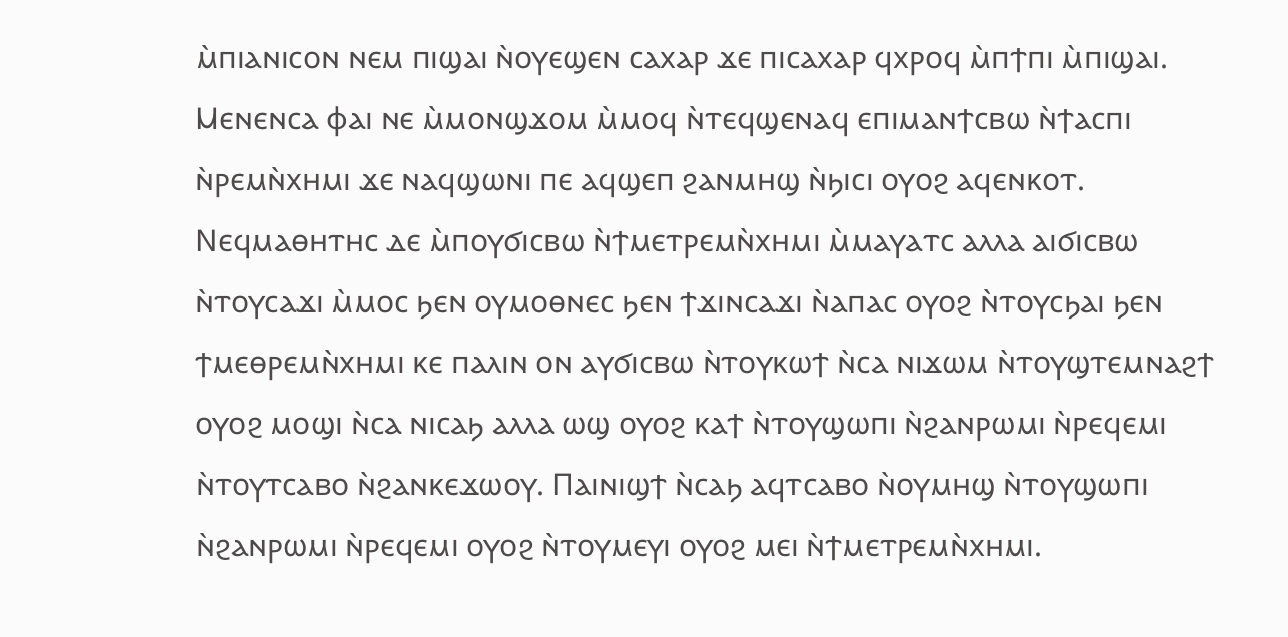ⲙ̀ⲡⲓⲁⲛⲓⲥⲟⲛ ⲛⲉⲙ ⲡⲓϣⲁⲓ ⲛ̀ⲟⲩⲉϣⲉⲛ ⲥⲁⲭⲁⲣ ϫⲉ ⲡⲓⲥⲁⲭⲁⲣ ϥⲭⲣⲟϥ ⲙ̀ⲡϯⲡⲓ ⲙ̀ⲡⲓϣⲁⲓ. Ⲙⲉⲛⲉⲛⲥⲁ ⲫⲁⲓ ⲛⲉ ⲙ̀ⲙⲟⲛϣϫⲟⲙ ⲙ̀ⲙⲟϥ ⲛ̀ⲧⲉϥϣⲉⲛⲁϥ ⲉⲡⲓⲙⲁⲛϯⲥⲃⲱ ⲛ̀ϯⲁⲥⲡⲓ ⲛ̀ⲣⲉⲙⲛ̀ⲭⲏⲙⲓ ϫⲉ ⲛⲁϥϣⲱⲛⲓ ⲡⲉ ⲁϥϣⲉⲡ ϩⲁⲛⲙⲏϣ ⲛ̀ϧⲓⲥⲓ ⲟⲩⲟϩ ⲁϥⲉⲛⲕⲟⲧ.
Ⲛⲉϥⲙⲁⲑⲏⲧⲏⲥ ⲇⲉ ⲙ̀ⲡⲟⲩϭⲓⲥⲃⲱ ⲛ̀ϯⲙⲉⲧⲣⲉⲙⲛ̀ⲭⲏⲙⲓ ⲙ̀ⲙⲁⲩⲁⲧⲥ ⲁⲗⲗⲁ ⲁⲓϭⲓⲥⲃⲱ ⲛ̀ⲧⲟⲩⲥⲁϫⲓ ⲙ̀ⲙⲟⲥ ϧⲉⲛ ⲟⲩⲙⲟⲑⲛⲉⲥ ϧⲉⲛ ϯϫⲓⲛⲥⲁϫⲓ ⲛ̀ⲁⲡⲁⲥ ⲟⲩⲟϩ ⲛ̀ⲧⲟⲩⲥϧⲁⲓ ϧⲉⲛ ϯⲙⲉⲑⲣⲉⲙⲛ̀ⲭⲏⲙⲓ ⲕⲉ ⲡⲁⲗⲓⲛ ⲟⲛ ⲁⲩϭⲓⲥⲃⲱ ⲛ̀ⲧⲟⲩⲕⲱϯ ⲛ̀ⲥⲁ ⲛⲓϫⲱⲙ ⲛ̀ⲧⲟⲩϣⲧⲉⲙⲛⲁϩϯ ⲟⲩⲟϩ ⲙⲟϣⲓ ⲛ̀ⲥⲁ ⲛⲓⲥⲁϧ ⲁⲗⲗⲁ ⲱϣ ⲟⲩⲟϩ ⲕⲁϯ ⲛ̀ⲧⲟⲩϣⲱⲡⲓ ⲛ̀ϩⲁⲛⲣⲱⲙⲓ ⲛ̀ⲣⲉϥⲉⲙⲓ ⲛ̀ⲧⲟⲩⲧⲥⲁⲃⲟ ⲛ̀ϩⲁⲛⲕⲉϫⲱⲟⲩ. Ⲡⲁⲓⲛⲓϣϯ ⲛ̀ⲥⲁϧ ⲁϥⲧⲥⲁⲃⲟ ⲛ̀ⲟⲩⲙⲏϣ ⲛ̀ⲧⲟⲩϣⲱⲡⲓ ⲛ̀ϩⲁⲛⲣⲱⲙⲓ ⲛ̀ⲣⲉϥⲉⲙⲓ ⲟⲩⲟϩ ⲛ̀ⲧⲟⲩⲙⲉⲩⲓ ⲟⲩⲟϩ ⲙⲉⲓ ⲛ̀ϯⲙⲉⲧⲣⲉⲙⲛ̀ⲭⲏⲙⲓ.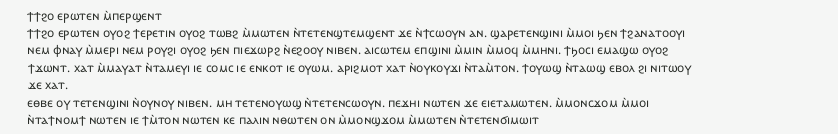ϯϯϩⲟ ⲉⲣⲱⲧⲉⲛ ⲙ̀ⲡⲉⲣϣⲉⲛⲧ
ϯϯϩⲟ ⲉⲣⲱⲧⲉⲛ ⲟⲩⲟϩ ϯⲉⲣⲉⲧⲓⲛ ⲟⲩⲟϩ ⲧⲱⲃϩ ⲙ̀ⲙⲱⲧⲉⲛ ⲛ̀ⲧⲉⲧⲉⲛϣⲧⲉⲙϣⲉⲛⲧ ϫⲉ ⲛ̀ϯⲥⲱⲟⲩⲛ ⲁⲛ. ϣⲁⲣⲉⲧⲉⲛϣⲓⲛⲓ ⲙ̀ⲙⲟⲓ ϧⲉⲛ ϯϩⲁⲛⲁⲧⲟⲟⲩⲓ ⲛⲉⲙ ⲫⲛⲁⲩ ⲙ̀ⲙⲉⲣⲓ ⲛⲉⲙ ⲣⲟⲩϩⲓ ⲟⲩⲟϩ ϧⲉⲛ ⲡⲓⲉϫⲱⲣϩ ⲛ̀ⲉϩⲟⲟⲩ ⲛⲓⲃⲉⲛ. ⲁⲓⲥⲱⲧⲉⲙ ⲉⲡϣⲓⲛⲓ ⲙ̀ⲙⲓⲛ ⲙ̀ⲙⲟϥ ⲙ̀ⲙⲏⲛⲓ. ϯϧⲟⲥⲓ ⲉⲙⲁϣⲱ ⲟⲩⲟϩ ϯϫⲱⲛⲧ. ⲭⲁⲧ ⲙ̀ⲙⲁⲩⲁⲧ ⲛ̀ⲧⲁⲙⲉⲩⲓ ⲓⲉ ⲥⲟⲙⲥ ⲓⲉ ⲉⲛⲕⲟⲧ ⲓⲉ ⲟⲩⲱⲙ. ⲁⲣⲓϩⲙⲟⲧ ⲭⲁⲧ ⲛ̀ⲟⲩⲕⲟⲩϫⲓ ⲛ̀ⲧⲁⲙ̀ⲧⲟⲛ. ϯⲟⲩⲱϣ ⲛ̀ⲧⲁⲱϣ ⲉⲃⲟⲗ ϩⲓ ⲛⲓⲧⲱⲟⲩ ϫⲉ ⲭⲁⲧ.
ⲉⲑⲃⲉ ⲟⲩ ⲧⲉⲧⲉⲛϣⲓⲛⲓ ⲛ̀ⲟⲩⲛⲟⲩ ⲛⲓⲃⲉⲛ. ⲙⲏ ⲧⲉⲧⲉⲛⲟⲩⲱϣ ⲛ̀ⲧⲉⲧⲉⲛⲥⲱⲟⲩⲛ. ⲡⲉϫⲏⲓ ⲛⲱⲧⲉⲛ ϫⲉ ⲉⲓⲉⲧⲁⲙⲱⲧⲉⲛ. ⲙ̀ⲙⲟⲛⲥϫⲟⲙ ⲙ̀ⲙⲟⲓ ⲛ̀ⲧⲁϯⲛⲟⲙϯ ⲛⲱⲧⲉⲛ ⲓⲉ ϯⲙ̀ⲧⲟⲛ ⲛⲱⲧⲉⲛ ⲕⲉ ⲡⲁⲗⲓⲛ ⲛⲑⲱⲧⲉⲛ ⲟⲛ ⲙ̀ⲙⲟⲛϣϫⲟⲙ ⲙ̀ⲙⲱⲧⲉⲛ ⲛ̀ⲧⲉⲧⲉⲛϭⲓⲙⲱⲓⲧ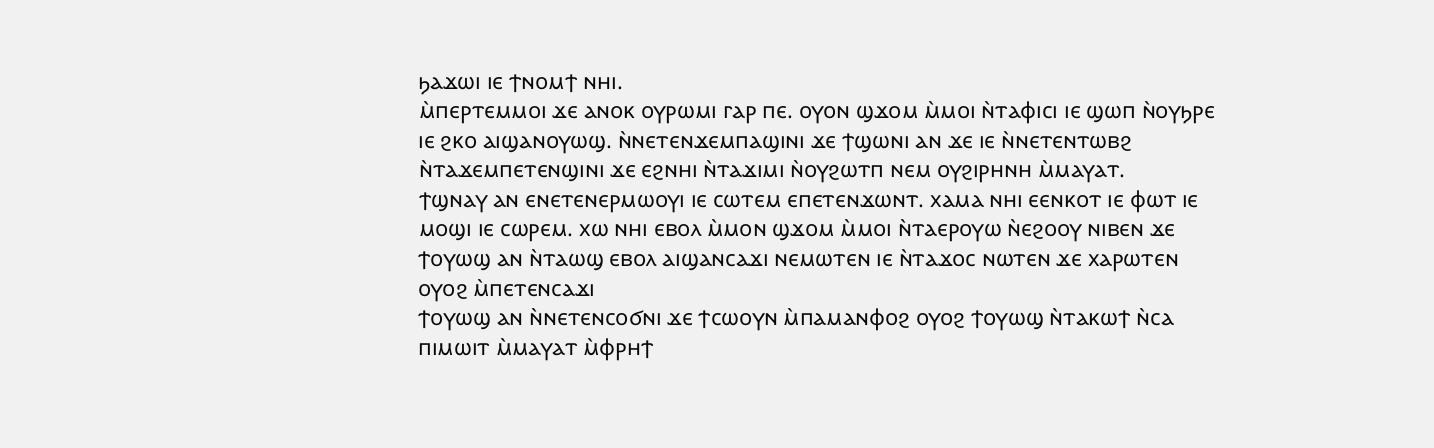ϧⲁϫⲱⲓ ⲓⲉ ϯⲛⲟⲙϯ ⲛⲏⲓ.
ⲙ̀ⲡⲉⲣⲧⲉⲙⲙⲟⲓ ϫⲉ ⲁⲛⲟⲕ ⲟⲩⲣⲱⲙⲓ ⲅⲁⲣ ⲡⲉ. ⲟⲩⲟⲛ ϣϫⲟⲙ ⲙ̀ⲙⲟⲓ ⲛ̀ⲧⲁⲫⲓⲥⲓ ⲓⲉ ϣⲱⲡ ⲛ̀ⲟⲩϧⲣⲉ ⲓⲉ ϩⲕⲟ ⲁⲓϣⲁⲛⲟⲩⲱϣ. ⲛ̀ⲛⲉⲧⲉⲛϫⲉⲙⲡⲁϣⲓⲛⲓ ϫⲉ ϯϣⲱⲛⲓ ⲁⲛ ϫⲉ ⲓⲉ ⲛ̀ⲛⲉⲧⲉⲛⲧⲱⲃϩ ⲛ̀ⲧⲁϫⲉⲙⲡⲉⲧⲉⲛϣⲓⲛⲓ ϫⲉ ⲉϩⲛⲏⲓ ⲛ̀ⲧⲁϫⲓⲙⲓ ⲛ̀ⲟⲩϩⲱⲧⲡ ⲛⲉⲙ ⲟⲩϩⲓⲣⲏⲛⲏ ⲙ̀ⲙⲁⲩⲁⲧ.
ϯϣⲛⲁⲩ ⲁⲛ ⲉⲛⲉⲧⲉⲛⲉⲣⲙⲱⲟⲩⲓ ⲓⲉ ⲥⲱⲧⲉⲙ ⲉⲡⲉⲧⲉⲛϫⲱⲛⲧ. ⲭⲁⲙⲁ ⲛⲏⲓ ⲉⲉⲛⲕⲟⲧ ⲓⲉ ⲫⲱⲧ ⲓⲉ ⲙⲟϣⲓ ⲓⲉ ⲥⲱⲣⲉⲙ. ⲭⲱ ⲛⲏⲓ ⲉⲃⲟⲗ ⲙ̀ⲙⲟⲛ ϣϫⲟⲙ ⲙ̀ⲙⲟⲓ ⲛ̀ⲧⲁⲉⲣⲟⲩⲱ ⲛ̀ⲉϩⲟⲟⲩ ⲛⲓⲃⲉⲛ ϫⲉ ϯⲟⲩⲱϣ ⲁⲛ ⲛ̀ⲧⲁⲱϣ ⲉⲃⲟⲗ ⲁⲓϣⲁⲛⲥⲁϫⲓ ⲛⲉⲙⲱⲧⲉⲛ ⲓⲉ ⲛ̀ⲧⲁϫⲟⲥ ⲛⲱⲧⲉⲛ ϫⲉ ⲭⲁⲣⲱⲧⲉⲛ ⲟⲩⲟϩ ⲙ̀ⲡⲉⲧⲉⲛⲥⲁϫⲓ
ϯⲟⲩⲱϣ ⲁⲛ ⲛ̀ⲛⲉⲧⲉⲛⲥⲟϭⲛⲓ ϫⲉ ϯⲥⲱⲟⲩⲛ ⲙ̀ⲡⲁⲙⲁⲛⲫⲟϩ ⲟⲩⲟϩ ϯⲟⲩⲱϣ ⲛ̀ⲧⲁⲕⲱϯ ⲛ̀ⲥⲁ ⲡⲓⲙⲱⲓⲧ ⲙ̀ⲙⲁⲩⲁⲧ ⲙ̀ⲫⲣⲏϯ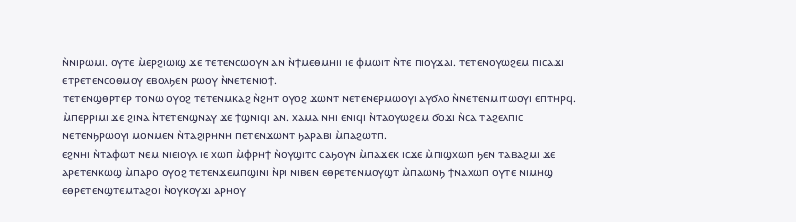ⲛ̀ⲛⲓⲣⲱⲙⲓ. ⲟⲩⲧⲉ ⲙ̀ⲉⲣϩⲓⲱⲓϣ ϫⲉ ⲧⲉⲧⲉⲛⲥⲱⲟⲩⲛ ⲁⲛ ⲛ̀ϯⲙⲉⲑⲙⲏⲓⲓ ⲓⲉ ⲫⲙⲱⲓⲧ ⲛ̀ⲧⲉ ⲡⲓⲟⲩϫⲁⲓ. ⲧⲉⲧⲉⲛⲟⲩⲱϩⲉⲙ ⲡⲓⲥⲁϫⲓ ⲉⲧⲣⲉⲧⲉⲛⲥⲟⲑⲙⲟⲩ ⲉⲃⲟⲗϧⲉⲛ ⲣⲱⲟⲩ ⲛ̀ⲛⲉⲧⲉⲛⲓⲟϯ.
ⲧⲉⲧⲉⲛϣⲑⲣⲧⲉⲣ ⲧⲟⲛⲱ ⲟⲩⲟϩ ⲧⲉⲧⲉⲛⲙⲕⲁϩ ⲛ̀ϩⲏⲧ ⲟⲩⲟϩ ϫⲱⲛⲧ ⲛⲉⲧⲉⲛⲉⲣⲙⲱⲟⲩⲓ ⲁⲩϭⲗⲟ ⲛ̀ⲛⲉⲧⲉⲛⲙⲓⲧⲱⲟⲩⲓ ⲉⲡⲧⲏⲣϥ. ⲙ̀ⲡⲉⲣⲣⲓⲙⲓ ϫⲉ ϩⲓⲛⲁ ⲛ̀ⲧⲉⲧⲉⲛϣⲛⲁⲩ ϫⲉ ϯϣⲛⲓϥⲓ ⲁⲛ. ⲭⲁⲙⲁ ⲛⲏⲓ ⲉⲛⲓϥⲓ ⲛ̀ⲧⲁⲟⲩⲱϩⲉⲙ ϭⲟϫⲓ ⲛ̀ⲥⲁ ⲧⲁϩⲉⲗⲡⲓⲥ ⲛⲉⲧⲉⲛϧⲣⲱⲟⲩⲓ ⲙⲟⲛⲙⲉⲛ ⲛ̀ⲧⲁϩⲓⲣⲏⲛⲏ ⲡⲉⲧⲉⲛϫⲱⲛⲧ ϧⲁⲣⲁⲃⲓ ⲙ̀ⲡⲁϩⲱⲧⲡ.
ⲉϩⲛⲏⲓ ⲛ̀ⲧⲁⲫⲱⲧ ⲛⲉⲙ ⲛⲓⲉⲓⲟⲩⲗ ⲓⲉ ⲭⲱⲡ ⲙ̀ⲫⲣⲏϯ ⲛ̀ⲟⲩϣⲓⲧⲥ ⲥⲁϧⲟⲩⲛ ⲙ̀ⲡⲁϫⲉⲕ ⲓⲥϫⲉ ⲙ̀ⲡⲓϣⲭⲱⲡ ϧⲉⲛ ⲧⲁⲃⲁϩⲙⲓ ϫⲉ ⲁⲣⲉⲧⲉⲛⲕⲱϣ ⲙ̀ⲡⲁⲣⲟ ⲟⲩⲟϩ ⲧⲉⲧⲉⲛϫⲉⲙⲡϣⲓⲛⲓ ⲛ̀ⲣⲓ ⲛⲓⲃⲉⲛ ⲉⲑⲣⲉⲧⲉⲛⲙⲟⲩϣⲧ ⲙ̀ⲡⲁⲱⲛϧ ϯⲛⲁⲭⲱⲡ ⲟⲩⲧⲉ ⲛⲓⲙⲏϣ ⲉⲑⲣⲉⲧⲉⲛϣⲧⲉⲙⲧⲁϩⲟⲓ ⲛ̀ⲟⲩⲕⲟⲩϫⲓ ⲁⲣⲏⲟⲩ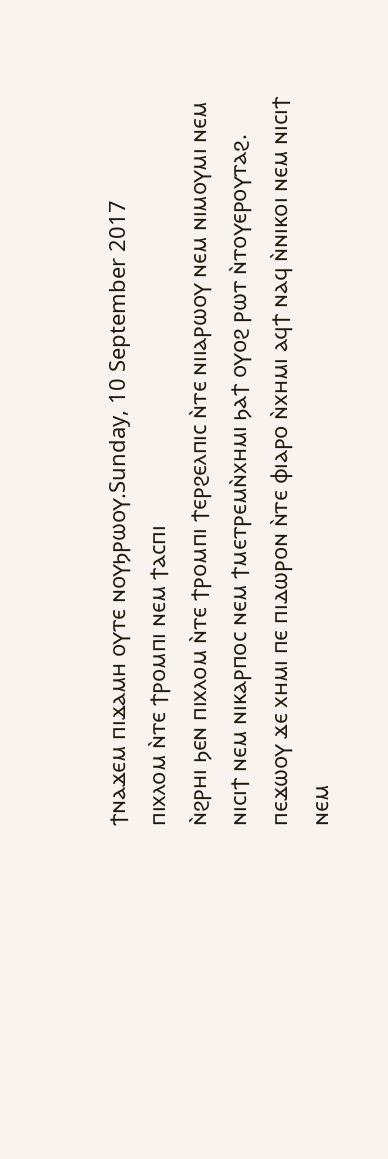ϯⲛⲁϫⲉⲙ ⲡⲓϫⲁⲙⲏ ⲟⲩⲧⲉ ⲛⲟⲩϧⲣⲱⲟⲩ.Sunday, 10 September 2017
ⲡⲓⲭⲗⲟⲙ ⲛ̀ⲧⲉ ϯⲣⲟⲙⲡⲓ ⲛⲉⲙ ϯⲁⲥⲡⲓ
ⲛ̀ϩⲣⲏⲓ ϧⲉⲛ ⲡⲓⲭⲗⲟⲙ ⲛ̀ⲧⲉ ϯⲣⲟⲙⲡⲓ ϯⲉⲣϩⲉⲗⲡⲓⲥ ⲛ̀ⲧⲉ ⲛⲓⲓⲁⲣⲱⲟⲩ ⲛⲉⲙ ⲛⲓⲙⲟⲩⲙⲓ ⲛⲉⲙ ⲛⲓⲥⲓϯ ⲛⲉⲙ ⲛⲓⲕⲁⲣⲡⲟⲥ ⲛⲉⲙ ϯⲙⲉⲧⲣⲉⲙⲛ̀ⲭⲏⲙⲓ ϧⲁϯ ⲟⲩⲟϩ ⲣⲱⲧ ⲛ̀ⲧⲟⲩⲉⲣⲟⲩⲧⲁϩ. ⲡⲉϫⲱⲟⲩ ϫⲉ ⲭⲏⲙⲓ ⲡⲉ ⲡⲓⲇⲱⲣⲟⲛ ⲛ̀ⲧⲉ ⲫⲓⲁⲣⲟ ⲛ̀ⲭⲏⲙⲓ ⲁϥϯ ⲛⲁϥ ⲛ̀ⲛⲓⲕⲟⲓ ⲛⲉⲙ ⲛⲓⲥⲓϯ ⲛⲉⲙ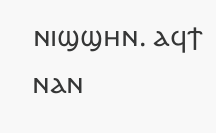ⲛⲓϣϣⲏⲛ. ⲁϥϯ ⲛⲁⲛ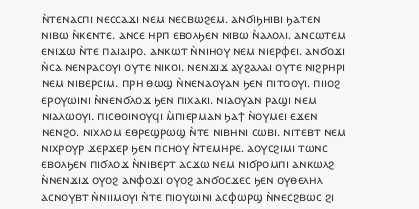ⲛ̀ⲧⲉⲛⲁⲥⲡⲓ ⲛⲉⲥⲥⲁϫⲓ ⲛⲉⲙ ⲛⲉⲥⲃⲱϩⲉⲙ. ⲁⲛϭⲓϧⲏⲓⲃⲓ ϧⲁⲧⲉⲛ ⲛⲓⲃⲱ ⲛ̀ⲕⲉⲛⲧⲉ. ⲁⲛⲥⲉ ⲏⲣⲡ ⲉⲃⲟⲗϧⲉⲛ ⲛⲓⲃⲱ ⲛ̀ⲁⲗⲟⲗⲓ. ⲁⲛⲥⲱⲧⲉⲙ ⲉⲛⲓϫⲱ ⲛ̀ⲧⲉ ⲡⲁⲓⲁⲓⲣⲟ. ⲁⲛⲕⲱⲧ ⲛ̀ⲛⲓⲏⲟⲩ ⲛⲉⲙ ⲛⲓⲉⲣⲫⲉⲓ. ⲁⲛϭⲟϫⲓ ⲛ̀ⲥⲁ ⲛⲉⲛⲣⲁⲥⲟⲩⲓ ⲟⲩⲧⲉ ⲛⲓⲕⲟⲓ. ⲛⲉⲛϫⲓϫ ⲁⲩϩⲁⲗⲁⲓ ⲟⲩⲧⲉ ⲛⲓϩⲣⲏⲣⲓ ⲛⲉⲙ ⲛⲓⲃⲉⲣⲥⲓⲙ. ⲡⲣⲏ ⲑⲱϣ ⲛ̀ⲛⲉⲛⲁⲟⲩⲁⲛ ϧⲉⲛ ⲡⲓⲧⲟⲟⲩⲓ. ⲡⲓⲓⲟϩ ⲉⲣⲟⲩⲱⲓⲛⲓ ⲛ̀ⲛⲉⲛϭⲗⲟϫ ϧⲉⲛ ⲡⲓⲭⲁⲕⲓ. ⲛⲓⲁⲟⲩⲁⲛ ⲣⲁϣⲓ ⲛⲉⲙ ⲛⲓⲁⲗⲱⲟⲩⲓ. ⲡⲓⲥⲑⲟⲓⲛⲟⲩϥⲓ ⲙ̀ⲡⲓⲉⲣⲙⲁⲛ ϧⲁϯ ⲛ̀ⲟⲩⲙⲉⲓ ⲉϫⲉⲛ ⲛⲉⲛϩⲟ. ⲛⲓⲭⲗⲟⲙ ⲉⲑⲣⲉϣⲣⲱϣ ⲛ̀ⲧⲉ ⲛⲓⲃⲏⲛⲓ ⲥⲱⲃⲓ. ⲛⲓⲧⲉⲃⲧ ⲛⲉⲙ ⲛⲓⲭⲣⲟⲩⲣ ϫⲉⲣϫⲉⲣ ϧⲉⲛ ⲡⲥⲏⲟⲩ ⲛ̀ⲧⲉⲙⲏⲣⲉ. ⲁⲟⲩⲥϩⲓⲙⲓ ⲧⲱⲛⲥ ⲉⲃⲟⲗϧⲉⲛ ⲡⲓϭⲗⲟϫ ⲛ̀ⲛⲓⲃⲉⲣⲧ ⲁⲥϫⲱ ⲛⲉⲙ ⲛⲓϭⲣⲟⲙⲡⲓ ⲁⲛⲕⲱⲗϩ ⲛ̀ⲛⲉⲛϫⲓϫ ⲟⲩⲟϩ ⲁⲛⲫⲟϫⲓ ⲟⲩⲟϩ ⲁⲛϭⲟⲥϫⲉⲥ ϧⲉⲛ ⲟⲩⲑⲉⲗⲏⲗ
ⲁⲥⲛⲟⲩⲃⲧ ⲛ̀ⲛⲓⲓⲙⲟⲩⲓ ⲛ̀ⲧⲉ ⲡⲓⲟⲩⲱⲓⲛⲓ ⲁⲥⲫⲱⲣϣ ⲛ̀ⲛⲉⲥϩⲃⲱⲥ ϩⲓ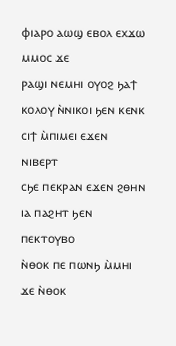ⲫⲓⲁⲣⲟ ⲁⲱϣ ⲉⲃⲟⲗ ⲉⲭϫⲱ ⲙⲙⲟⲥ ϫⲉ
ⲣⲁϣⲓ ⲛⲉⲙⲏⲓ ⲟⲩⲟϩ ϧⲁϯ
ⲕⲟⲗⲟⲩ ⲛ̀ⲛⲓⲕⲟⲓ ϧⲉⲛ ⲕⲉⲛⲕ
ⲥⲓϯ ⲙ̀ⲡⲓⲙⲉⲓ ⲉϫⲉⲛ ⲛⲓⲃⲉⲣⲧ
ⲥϧⲉ ⲡⲉⲕⲣⲁⲛ ⲉϫⲉⲛ ϩⲑⲏⲛ
ⲓⲁ ⲡⲁϩⲏⲧ ϧⲉⲛ ⲡⲉⲕⲧⲟⲩⲃⲟ
ⲛ̀ⲑⲟⲕ ⲡⲉ ⲡⲱⲛϧ ⲙ̀ⲙⲏⲓ
ϫⲉ ⲛ̀ⲑⲟⲕ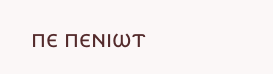ⲡⲉ ⲡⲉⲛⲓⲱⲧ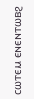ⲥⲱⲧⲉⲙ ⲉⲛⲉⲛⲧⲱⲃϩ